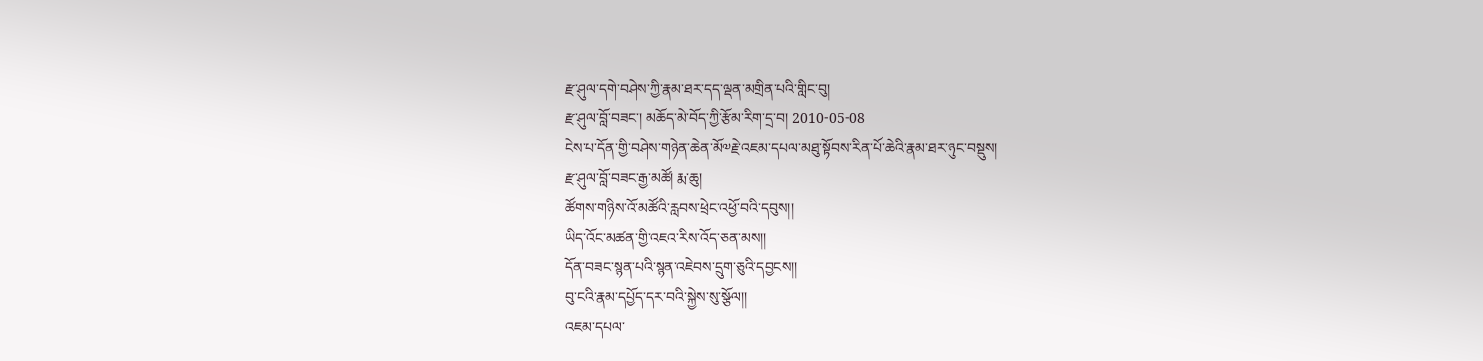རྫ་ཤུལ་དགེ་བཤེས་ཀྱི་རྣམ་ཐར་དད་ལྡན་མགྲིན་པའི་གླིང་བུ།
རྫ་ཤུལ་བློ་བཟང་། མཆོད་མེ་བོད་ཀྱི་རྩོམ་རིག་དྲ་བ། 2010-05-08
ངེས་པ་དོན་གྱི་བཤེས་གཉེན་ཆེན་མོ༧རྗེ་འཇམ་དཔལ་མཐུ་སྟོབས་རིན་པོ་ཆེའི་རྣམ་ཐར་ཉུང་བསྡུས།
རྫ་ཤུལ་བློ་བཟང་རྒྱ་མཚོ། རྨ་ཆུ།
ཚོགས་གཉིས་འོ་མཚོའི་རླབས་ཕྲེང་འཕྱོ་བའི་དབུས།།
ཡིད་འོང་མཚན་གྱི་འཇའ་རིས་འོད་ཅན་མས།།
དོན་བཟང་སྙན་པའི་སྙན་འཇེབས་དྲུག་ཅུའི་དབྱངས།།
བུ་ངའི་རྣམ་དཔྱོད་དར་བའི་སྐྱེས་སུ་སྩོལ།།
འཇམ་དཔལ་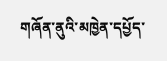གཞོན་ནུའི་མཁྱེན་དཔྱོད་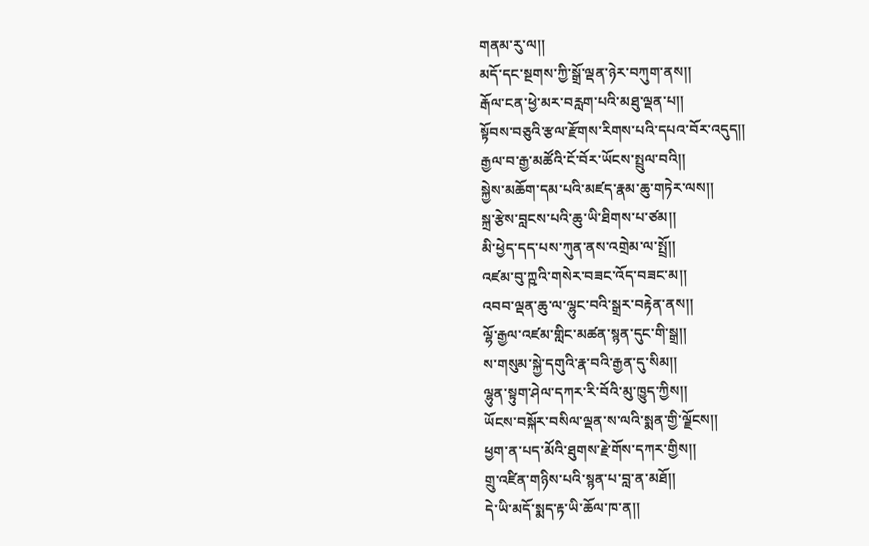གནམ་རུ་ལ།།
མདོ་དང་སྔགས་ཀྱི་སྒྲོ་ལྡན་ཉེར་བཀུག་ནས།།
རྒོལ་ངན་ཕྱེ་མར་བརླག་པའི་མཐུ་ལྡན་པ།།
སྟོབས་བཅུའི་རྩལ་རྫོགས་རིགས་པའི་དཔའ་བོར་འདུད།།
རྒྱལ་བ་རྒྱ་མཚོའི་ངོ་བོར་ཡོངས་སྤྲུལ་བའི།།
སྐྱེས་མཆོག་དམ་པའི་མཛད་རྣམ་ཆུ་གཏེར་ལས།།
སྐྲ་རྩེས་བླངས་པའི་ཆུ་ཡི་ཐིགས་པ་ཙམ།།
མི་ཕྱེད་དད་པས་ཀུན་ནས་འགྲེམ་ལ་སྤྲོ།།
འཛམ་བུ་ཀྵའི་གསེར་བཟང་འོད་བཟང་མ།།
འབབ་ལྡན་ཆུ་ལ་ལྷུང་བའི་སྒྲར་བརྟེན་ནས།།
ལྷོ་རྒྱལ་འཛམ་གླིང་མཚན་སྙན་དུང་གི་སྒྲ།།
ས་གསུམ་སྐྱེ་དགུའི་རྣ་བའི་རྒྱན་དུ་སིམ།།
ལྷུན་སྟུག་ཤེལ་དཀར་རི་བོའི་མུ་ཁྱུད་ཀྱིས།།
ཡོངས་བསྐོར་བསིལ་ལྡན་ས་ལའི་སྨན་གྱི་ལྗོངས།།
ཕྱག་ན་པད་མོའི་ཐུགས་རྗེ་གོས་དཀར་གྱིས།།
གྲུ་འཛིན་གཉིས་པའི་སྙན་པ་བླ་ན་མཐོ།།
དེ་ཡི་མདོ་སྨད་རྟ་ཡི་ཆོལ་ཁ་ན།།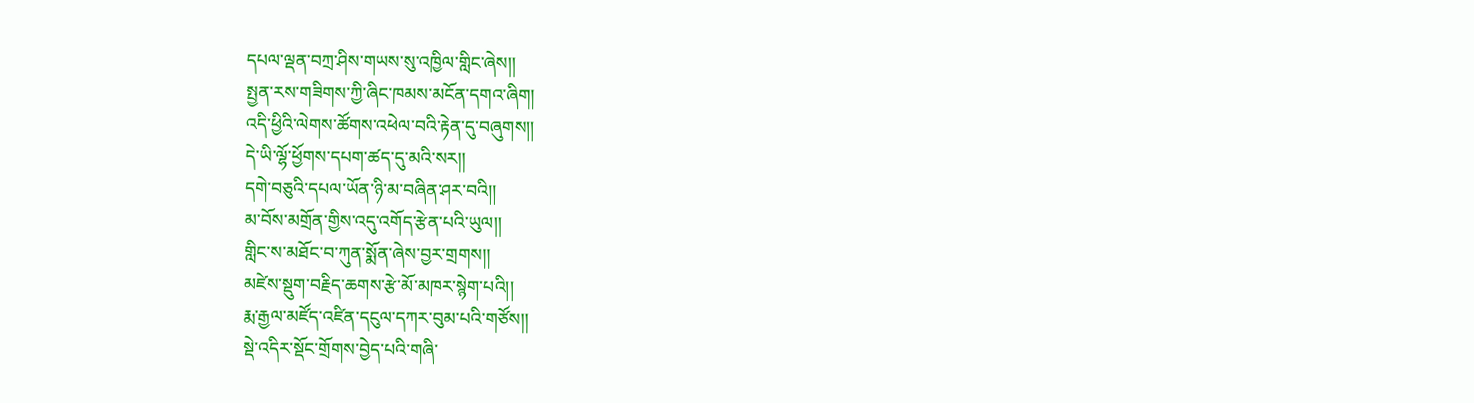དཔལ་ལྡན་བཀྲ་ཤིས་གཡས་སུ་འཁྱིལ་གླིང་ཞེས།།
སྤྱན་རས་གཟིགས་ཀྱི་ཞིང་ཁམས་མངོན་དགའ་ཞིག།
འདི་ཕྱིའི་ལེགས་ཚོགས་འཕེལ་བའི་རྟེན་དུ་བཞུགས།།
དེ་ཡི་ལྷོ་ཕྱོགས་དཔག་ཚད་དུ་མའི་སར།།
དགེ་བཅུའི་དཔལ་ཡོན་ཉི་མ་བཞིན་ཤར་བའི།།
མ་བོས་མགྲོན་གྱིས་འདུ་འགོད་རྩེན་པའི་ཡུལ།།
གླིང་ས་མཐོང་བ་ཀུན་སྨོན་ཞེས་བྱར་གྲགས།།
མཛེས་སྡུག་བརྗིད་ཆགས་རྩེ་མོ་མཁར་སྙེག་པའི།།
རྨ་རྒྱལ་མཛོད་འཛིན་དངུལ་དཀར་བུམ་པའི་གཙོས།།
སྡེ་འདིར་སྡོང་གྲོགས་བྱེད་པའི་གཞི་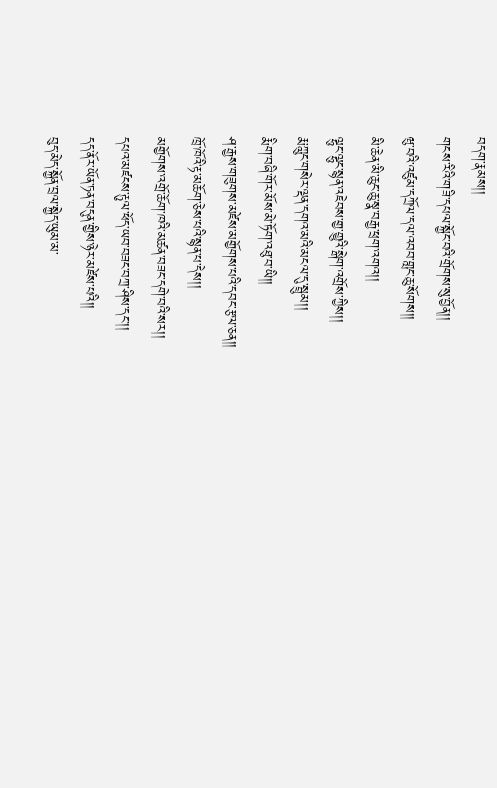བདག་རྣམས།།
གངས་རིའི་གཟི་དཔལ་སྐྱོང་བའི་གྲོགས་སུ་བྱོན།།
ཝུ་བའི་འཛུམ་དཀྲོལ་དལ་འབབ་གླང་ཆུ་སོགས།།
མི་ཆེན་མི་ཆུང་ཆུ་སྣ་བརྒྱ་ཕྲག་འགའ།།
ལྷུང་ལྷུང་སྙན་འཇེབས་གྱ་གྱུའི་སྒེག་འགྲོས་ཀྱིས།།
རྨ་ཀླུང་གསེར་ལྡན་དགའ་མའི་མངལ་དུ་སྦྲུམ།།
རྨིག་བཞི་གོར་མོས་མེ་ཏོག་འཐུ་བ་ཡི།།
ཤ་རྒྱས་གཟུགས་མཛེས་མགྱོགས་པའི་དབང་རྩལ་ཅན།།
ཁྲོ་ཁོའི་རྟ་མཆོག་ཅེས་པའི་སྙན་པ་དེས།།
མགྱོགས་འགྲོ་ཆོག་ཁའི་མཚན་བཟང་དགེ་བའི་སར།།
དཔའ་མཛངས་རྟུལ་ཕོད་ཡབ་བཟང་བཀྲ་ཤིས་དང་།།
དད་ནོར་ཡོན་ཏན་བདུན་གྱིས་ཉེར་མཛེས་པའི།།
བུད་མེད་སྐྱོན་བྲལ་སྐྱེད་ཡུམ་མ་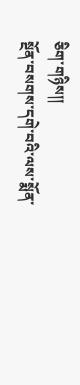ཅིག་གཉིས།།
སྔོན་བསགས་དགེ་བའི་ལས་སྨོན་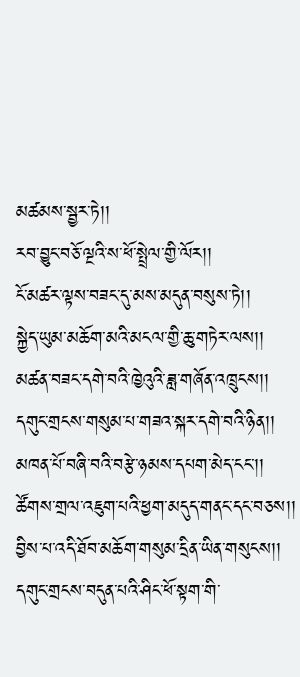མཚམས་སྦྱར་ཏེ།།
རབ་བྱུང་བཅོ་ལྔའི་ས་ཕོ་སྤྲེལ་གྱི་ལོར།།
ངོ་མཚར་ལྟས་བཟང་དུ་མས་མདུན་བསུས་ཏེ།།
སྐྱེད་ཡུམ་མཆོག་མའི་མངལ་གྱི་ཆུ་གཏེར་ལས།།
མཚན་བཟང་དགེ་བའི་ཁྱེའུའི་ཟླ་གཞོན་འཁྲུངས།།
དགུང་གྲངས་གསུམ་པ་གཟའ་སྐར་དགེ་བའི་ཉིན།།
མཁན་པོ་བཞི་བའི་བརྩེ་ཉམས་དཔག་མེད་ངང་།།
ཚོགས་གྲལ་འཇུག་པའི་ཕྱག་མདུད་གནང་དང་བཅས།།
བྱིས་པ་འདི་ཐོབ་མཆོག་གསུམ་དྲིན་ཡིན་གསུངས།།
དགུང་གྲངས་བདུན་པའི་ཤིང་ཕོ་སྟག་གི་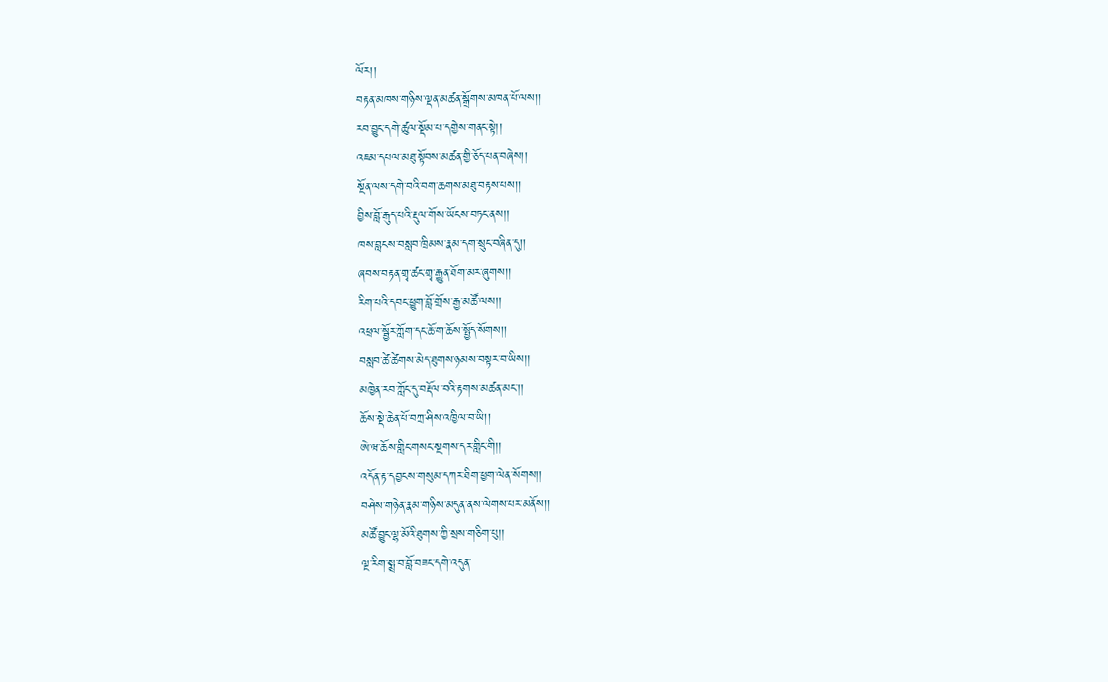ལོར།།
བརྟན་མཁས་གཉིས་ལྡན་མཚན་སྒྲོགས་མཁན་པོ་ལས།།
རབ་བྱུང་དགེ་ཚུལ་སྡོམ་པ་དགྱེས་གནང་སྟེ།།
འཇམ་དཔལ་མཐུ་སྟོབས་མཚན་གྱི་ཅོད་པན་བཞེས།།
སྔོན་ལས་དགེ་བའི་བག་ཆགས་མཐུ་བརྟས་པས།།
བྱིས་བློ་རྒུད་པའི་རྡུལ་གོས་ཡོངས་བཏང་ནས།།
ཁས་བླངས་བསླབ་ཁྲིམས་རྣམ་དག་སྲུང་བཞིན་དུ།།
ཞབས་བརྟན་གྲྭ་ཚང་གྲྭ་རྒྱུན་ཐོག་མར་ཞུགས།།
རིག་པའི་དབང་ཕྱུག་བློ་གྲོས་རྒྱ་མཚོ་ལས།།
འཕྲལ་སྦྱོར་ཀློག་དང་ཆོ་ག་ཆོས་སྤྱོད་སོགས།།
བསླབ་ཚེ་ཚེགས་མེད་ཐུགས་ཉམས་བསྟར་བ་ཡིས།།
མཁྱེན་རབ་ཀློང་དུ་བརྡོལ་བའི་རྟགས་མཚན་མང་།།
ཆོས་སྡེ་ཆེན་པོ་བཀྲ་ཤིས་འཁྱིལ་བ་ཡི།།
ཨེ་ཝ་ཆོས་གླིང་གསང་སྔགས་དར་གླིང་གི།།
འདོན་རྟ་དབྱངས་གསུམ་དཀར་ཐིག་ཕྱག་ལེན་སོགས།།
བཤེས་གཉེན་རྣམ་གཉིས་མདུན་ནས་ལེགས་པར་མནོས།།
མཚོ་བྱུང་ལྷ་མོའི་ཐུགས་ཀྱི་སྲས་གཅིག་པུ།།
ལྔ་རིག་སྨྲ་བ་བློ་བཟང་དགེ་འདུན་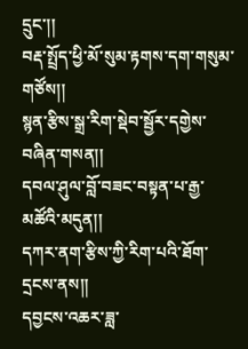དྲུང་།།
བརྡ་སྤྲོད་ཕྱི་མོ་སུམ་རྟགས་དག་གསུམ་གཙོས།།
སྙན་རྩིས་སྒྲ་རིག་སྡེབ་སྦྱོར་དགྱེས་བཞིན་གསན།།
དབལ་ཤུལ་བློ་བཟང་བསྟན་པ་རྒྱ་མཚོའི་མདུན།།
དཀར་ནག་རྩིས་ཀྱི་རིག་པའི་ཐོག་དྲངས་ནས།།
དབྱངས་འཆར་ཟླ་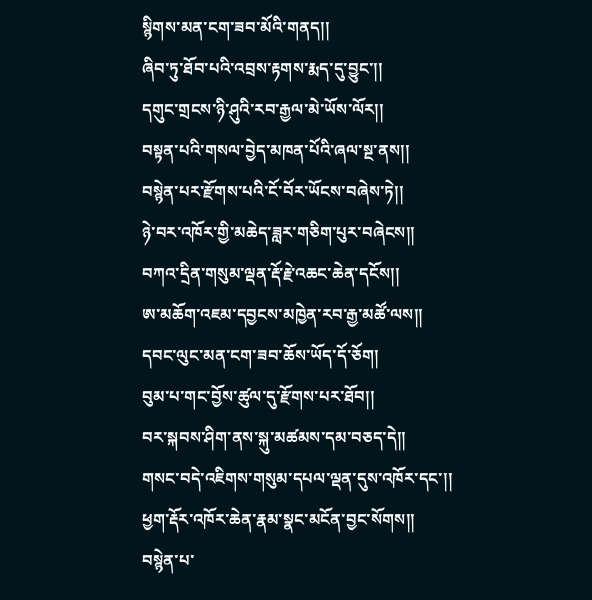སྙིགས་མན་ངག་ཟབ་མོའི་གནད།།
ཞིབ་ཏུ་ཐོབ་པའི་འབྲས་རྟགས་རྨད་དུ་བྱུང་།།
དགུང་གྲངས་ཉི་ཤུའི་རབ་རྒྱལ་མེ་ཡོས་ལོར།།
བསྟན་པའི་གསལ་བྱེད་མཁན་པོའི་ཞལ་སྔ་ནས།།
བསྙེན་པར་རྫོགས་པའི་ངོ་བོར་ཡོངས་བཞེས་ཏེ།།
ཉེ་བར་འཁོར་གྱི་མཆེད་ཟླར་གཅིག་པུར་བཞེངས།།
བཀའ་དྲིན་གསུམ་ལྡན་རྡོ་རྗེ་འཆང་ཆེན་དངོས།།
ཨ་མཆོག་འཇམ་དབྱངས་མཁྱེན་རབ་རྒྱ་མཚོ་ལས།།
དབང་ལུང་མན་ངག་ཟབ་ཆོས་ཡོད་དོ་ཅོག།
བུམ་པ་གང་བྱོས་ཚུལ་དུ་རྫོགས་པར་ཐོབ།།
བར་སྐབས་ཤིག་ནས་སྐུ་མཚམས་དམ་བཅད་དེ།།
གསང་བདེ་འཇིགས་གསུམ་དཔལ་ལྡན་དུས་འཁོར་དང་།།
ཕྱག་རྡོར་འཁོར་ཆེན་རྣམ་སྣང་མངོན་བྱང་སོགས།།
བསྙེན་པ་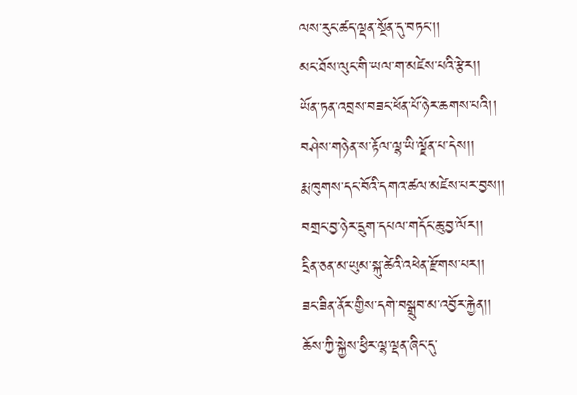ལས་རུང་ཚད་ལྡན་སྔོན་དུ་བཏང་།།
མང་ཐོས་ལུང་གི་ཡལ་ག་མཛེས་པའི་རྩེར།།
ཡོན་ཏན་འབྲས་བཟང་ཕོན་པོ་ཉེར་ཆགས་པའི།།
བཤེས་གཉེན་ས་རྟོལ་ལྷ་ཡི་ལྗོན་པ་དེས།།
རྨ་ཁུགས་དང་བོའི་དགའ་ཚལ་མཛེས་པར་བྱས།།
བགྲང་བྱ་ཉེར་དྲུག་དཔལ་གདོང་ཆུ་བྱ་ལོར།།
དྲིན་ཅན་མ་ཡུམ་སྐུ་ཚེའི་འཕེན་རྫོགས་པར།།
ཟང་ཟིན་ནོར་གྱིས་དགེ་བསྒྲུབ་མ་འབྱོར་རྐྱེན།།
ཆོས་ཀྱི་སྐྱེས་ཕྱིར་ལྷ་ལྡན་ཞིང་དུ་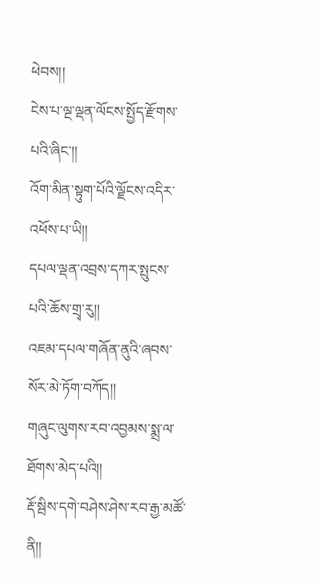ཕེབས།།
ངེས་པ་ལྔ་ལྡན་ལོངས་སྤྱོད་རྫོགས་པའི་ཞིང་།།
འོག་མིན་སྟུག་པོའི་ལྗོངས་འདིར་འཕོས་པ་ཡི།།
དཔལ་ལྡན་འབྲས་དཀར་སྤུངས་པའི་ཆོས་གྲྭ་རུ།།
འཇམ་དཔལ་གཞོན་ནུའི་ཞབས་སོར་མེ་ཏོག་བཀོད།།
གཞུང་ལུགས་རབ་འབྱམས་སྨྲ་ལ་ཐོགས་མེད་པའི།།
རྡོ་སྦིས་དགེ་བཤེས་ཤེས་རབ་རྒྱ་མཚོ་ནི།།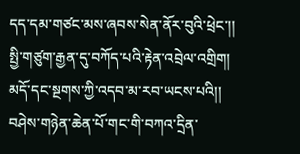དད་དམ་གཙང་མས་ཞབས་སེན་ནོར་བུའི་ཕྲེང་།།
སྤྱི་གཙུག་རྒྱན་དུ་བཀོད་པའི་རྟེན་འབྲེལ་འགྲིག།
མདོ་དང་སྔགས་ཀྱི་འདབ་མ་རབ་ཡངས་པའི།།
བཤེས་གཉེན་ཆེན་པོ་གང་གི་བཀའ་དྲིན་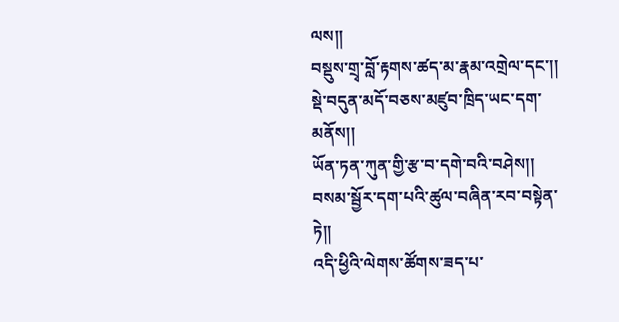ལས།།
བསྡུས་གྲྭ་བློ་རྟགས་ཚད་མ་རྣམ་འགྲེལ་དང་།།
སྡེ་བདུན་མདོ་བཅས་མཛུབ་ཁྲིད་ཡང་དག་མནོས།།
ཡོན་ཏན་ཀུན་གྱི་རྩ་བ་དགེ་བའི་བཤེས།།
བསམ་སྦྱོར་དག་པའི་ཚུལ་བཞིན་རབ་བསྟེན་ཏེ།།
འདི་ཕྱིའི་ལེགས་ཚོགས་ཟད་པ་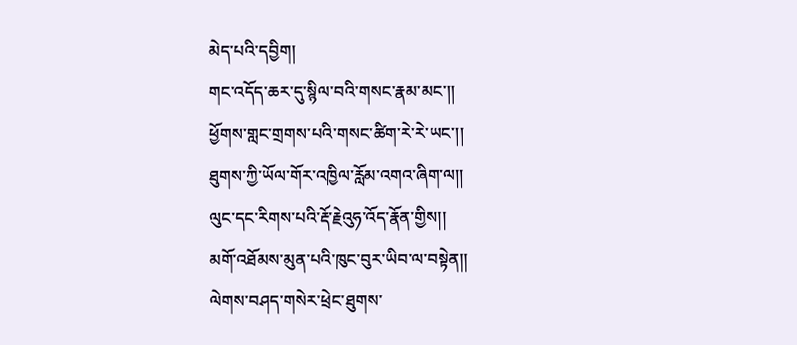མེད་པའི་དབྱིག།
གང་འདོད་ཆར་དུ་སྙིལ་བའི་གསང་རྣམ་མང་།།
ཕྱོགས་གླང་གྲགས་པའི་གསང་ཚིག་རེ་རེ་ཡང་།།
ཐུགས་ཀྱི་ཡོལ་གོར་འཁྱིལ་རློམ་འགའ་ཞིག་ལ།།
ལུང་དང་རིགས་པའི་རྡོ་རྗེའུཧ་འོད་རྣོན་གྱིས།།
མགོ་འཐོམས་མུན་པའི་ཁུང་བུར་ཡིབ་ལ་བསྟེན།།
ལེགས་བཤད་གསེར་ཕྲེང་ཐུགས་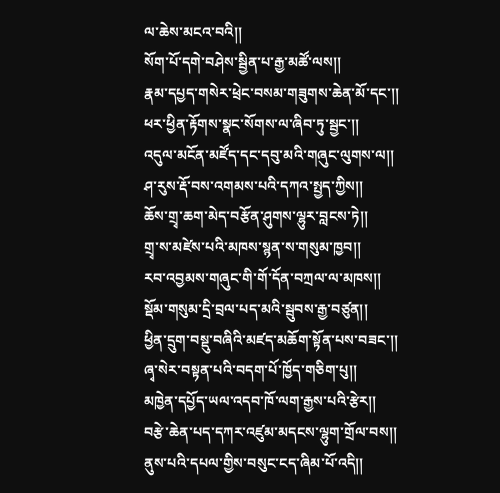ལ་ཆེས་མངའ་བའི།།
སོག་པོ་དགེ་བཤེས་སྦྱིན་པ་རྒྱ་མཚོ་ལས།།
རྣམ་དཔྱད་གསེར་ཕྲེང་བསམ་གཟུགས་ཆེན་མོ་དང་།།
ཕར་ཕྱིན་རྟོགས་སྣང་སོགས་ལ་ཞིབ་ཏུ་སྦྱང་།།
འདུལ་མངོན་མཛོད་དང་དབུ་མའི་གཞུང་ལུགས་ལ།།
ཤ་རུས་རྡོ་བས་འགམས་པའི་དཀའ་སྤྱད་ཀྱིས།།
ཆོས་གྲྭ་ཆག་མེད་བརྩོན་ཤུགས་ལྷུར་བླངས་ཏེ།།
གྲྭ་ས་མཛེས་པའི་མཁས་སྙན་ས་གསུམ་ཁྱབ།།
རབ་འབྱམས་གཞུང་གི་གོ་དོན་བཀྲལ་ལ་མཁས།།
སྡོམ་གསུམ་དྲི་བྲལ་པད་མའི་སྦུབས་རྒྱ་བཙུན།།
ཕྱིན་དྲུག་བསྡུ་བཞིའི་མཛད་མཆོག་སྟོན་པས་བཟང་།།
ཞྭ་སེར་བསྟན་པའི་བདག་པོ་ཁྱོད་གཅིག་པུ།།
མཁྱེན་དཔྱོད་ཡལ་འདབ་ཁོ་ལག་རྒྱས་པའི་རྩེར།།
བརྩེ་ཆེན་པད་དཀར་འཛུམ་མདངས་ལྷུག་གྲོལ་བས།།
ནུས་པའི་དཔལ་གྱིས་བསུང་ངད་ཞིམ་པོ་འདི།།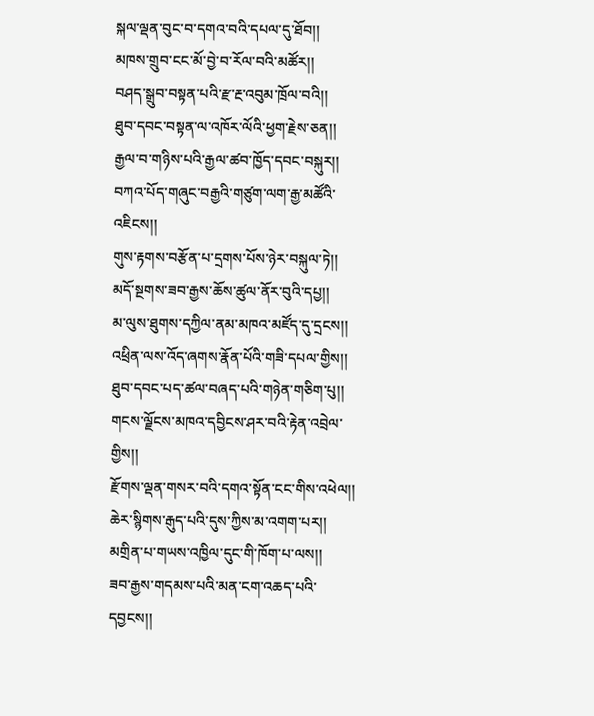སྐལ་ལྡན་བུང་བ་དགའ་བའི་དཔལ་དུ་ཐོབ།།
མཁས་གྲུབ་ངང་མོ་བྱེ་བ་རོལ་བའི་མཚོར།།
བཤད་སྒྲུབ་བསྟན་པའི་རྫ་རྔ་འབུམ་ཁྲོལ་བའི།།
ཐུབ་དབང་བསྟན་ལ་འཁོར་ལོའི་ཕྱག་རྗེས་ཅན།།
རྒྱལ་བ་གཉིས་པའི་རྒྱལ་ཚབ་ཁྱོད་དབང་བསྐུར།།
བཀའ་པོད་གཞུང་བརྒྱའི་གཙུག་ལག་རྒྱ་མཚོའི་འཇིངས།།
གུས་རྟགས་བརྩོན་པ་དྲགས་པོས་ཉེར་བསྐུལ་ཏེ།།
མདོ་སྔགས་ཟབ་རྒྱས་ཆོས་ཚུལ་ནོར་བུའི་དཔྱ།།
མ་ལུས་ཐུགས་དཀྱིལ་ནམ་མཁའ་མཛོད་དུ་དྲངས།།
འཕྲིན་ལས་འོད་ཞགས་རྣོན་པོའི་གཟི་དཔལ་གྱིས།།
ཐུབ་དབང་པད་ཚལ་བཞད་པའི་གཉེན་གཅིག་པུ།།
གངས་ལྗོངས་མཁའ་དབྱིངས་ཤར་བའི་རྟེན་འབྲེལ་གྱིས།།
རྫོགས་ལྡན་གསར་བའི་དགའ་སྟོན་ངང་གིས་འཕེལ།།
ཆེར་སྙིགས་རྒུད་པའི་དུས་ཀྱིས་མ་འགག་པར།།
མགྲིན་པ་གཡས་འཁྱིལ་དུང་གི་ཁོག་པ་ལས།།
ཟབ་རྒྱས་གདམས་པའི་མན་ངག་འཆད་པའི་དབྱངས།།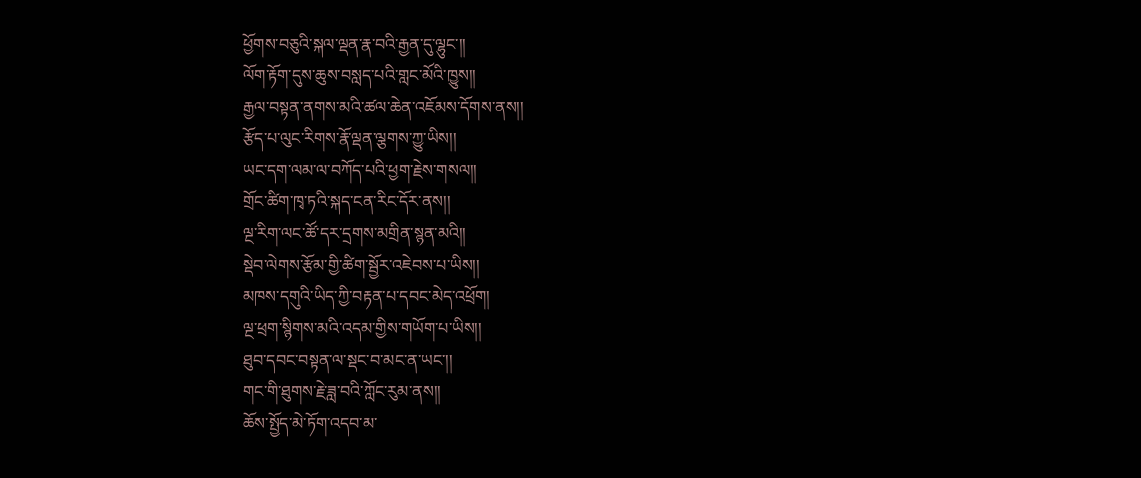ཕྱོགས་བཅུའི་སྐལ་ལྡན་རྣ་བའི་རྒྱན་དུ་ལྷུང་།།
ལོག་རྟོག་དུས་ཆུས་བསླད་པའི་གླང་མོའི་ཁྱུས།།
རྒྱལ་བསྟན་ནགས་མའི་ཚལ་ཆེན་འཇོམས་དོགས་ནས།།
རྩོད་པ་ལུང་རིགས་རྣོ་ལྡན་ལྕགས་ཀྱུ་ཡིས།།
ཡང་དག་ལམ་ལ་བཀོད་པའི་ཕྱག་རྗེས་གསལ།།
གྲོང་ཚིག་ཁྭ་ཏའི་སྐད་ངན་རིང་དོར་ནས།།
ལྔ་རིག་ལང་ཚོ་དར་དྲགས་མགྲིན་སྙན་མའི།།
སྡེབ་ལེགས་རྩོམ་གྱི་ཚིག་སྦྱོར་འཇེབས་པ་ཡིས།།
མཁས་དགུའི་ཡིད་ཀྱི་བརྟན་པ་དབང་མེད་འཕྲོག།
ལྔ་ཕྲག་སྙིགས་མའི་འདམ་གྱིས་གཡོག་པ་ཡིས།།
ཐུབ་དབང་བསྟན་ལ་སྡང་བ་མང་ན་ཡང་།།
གང་གི་ཐུགས་རྗེ་ཟླ་བའི་ཀློང་རུམ་ནས།།
ཆོས་སྤྱོད་མེ་ཏོག་འདབ་མ་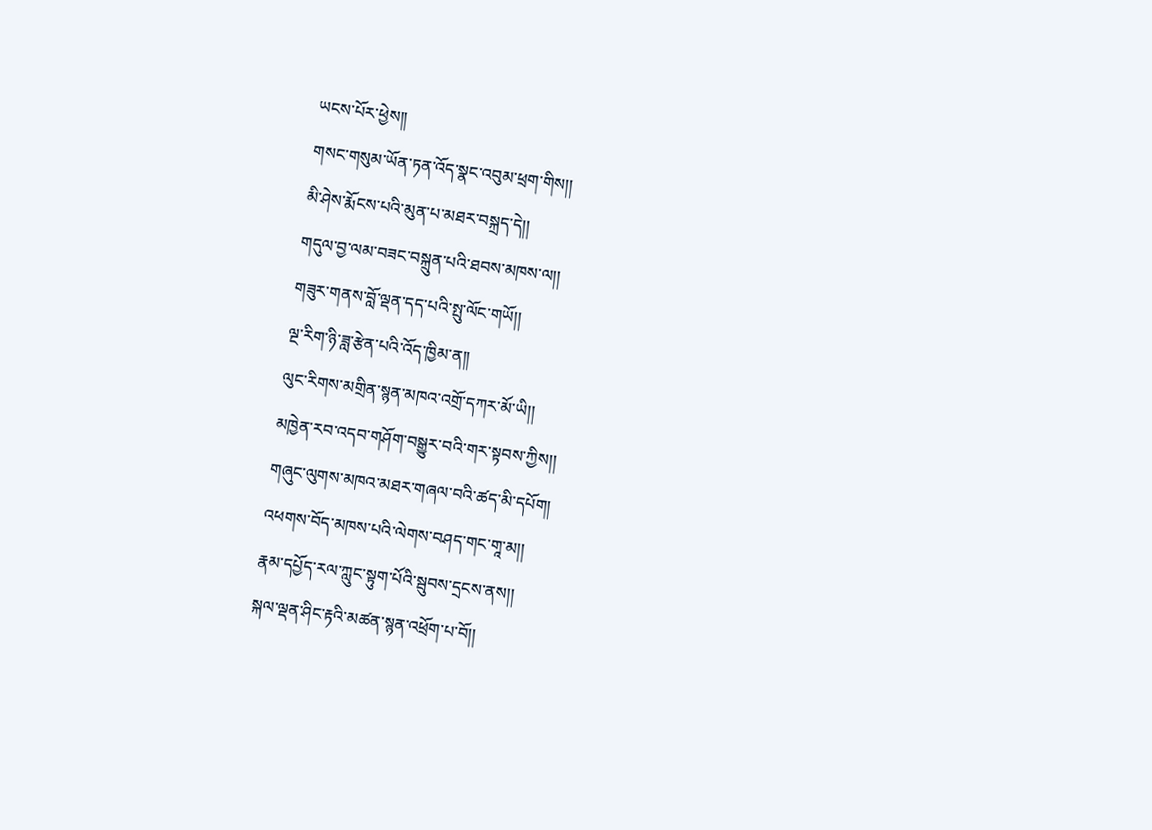ཡངས་པོར་ཕྱེས།།
གསང་གསུམ་ཡོན་ཏན་འོད་སྣང་འབུམ་ཕྲག་གིས།།
མི་ཤེས་རྨོངས་པའི་མུན་པ་མཐར་བསྐྲད་དེ།།
གདུལ་བྱ་ལམ་བཟང་བསྐྲུན་པའི་ཐབས་མཁས་ལ།།
གཟུར་གནས་བློ་ལྡན་དད་པའི་སྤུ་ལོང་གཡོ།།
ལྔ་རིག་ཉི་ཟླ་རྩེན་པའི་འོད་ཁྱིམ་ན།།
ལུང་རིགས་མགྲིན་སྙན་མཁའ་འགྲོ་དཀར་མོ་ཡི།།
མཁྱེན་རབ་འདབ་གཤོག་བསྒྱུར་བའི་གར་སྟབས་ཀྱིས།།
གཞུང་ལུགས་མཁའ་མཐར་གཞལ་བའི་ཚད་མི་དཔོག།
འཕགས་བོད་མཁས་པའི་ལེགས་བཤད་གང་གཱ་མ།།
རྣམ་དཔྱོད་རལ་ཀླུང་སྟུག་པོའི་སྦུབས་དྲངས་ནས།།
སྐལ་ལྡན་ཤིང་རྟའི་མཚན་སྙན་འཕྲོག་པ་བོ།།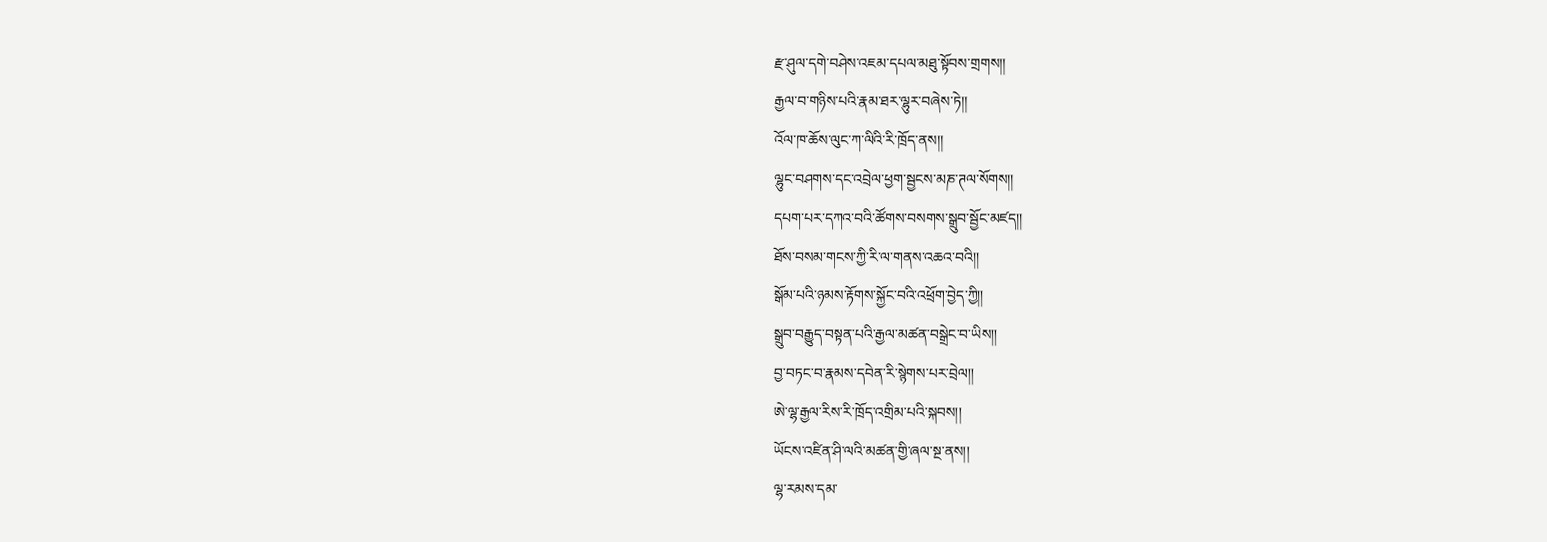རྫ་ཤུལ་དགེ་བཤེས་འཇམ་དཔལ་མཐུ་སྟོབས་གྲགས།།
རྒྱལ་བ་གཉིས་པའི་རྣམ་ཐར་ལྷུར་བཞེས་ཏེ།།
འོལ་ཁ་ཆོས་ལུང་ཀ་ལིའི་རི་ཁྲོད་ནས།།
ལྷུང་བཤགས་དང་འབྲེལ་ཕྱག་སྦྱངས་མཎ་ཊལ་སོགས།།
དཔག་པར་དཀའ་བའི་ཚོགས་བསགས་སྒྲུབ་སྦྱོང་མཛད།།
ཐོས་བསམ་གངས་ཀྱི་རི་ལ་གནས་འཆའ་བའི།།
སྒོམ་པའི་ཉམས་རྟོགས་སྐྱོང་བའི་འཕྲོག་བྱེད་ཀྱི།།
སྒྲུབ་བརྒྱུད་བསྟན་པའི་རྒྱལ་མཚན་བསྒྲེང་བ་ཡིས།།
བྱ་བཏང་བ་རྣམས་དབེན་རི་སྙེགས་པར་བྲེལ།།
ཨེ་ལྷ་རྒྱལ་རིས་རི་ཁྲོད་འགྲིམ་པའི་སྐབས།།
ཡོངས་འཛིན་ཤི་ལའི་མཚན་གྱི་ཞལ་སྔ་ནས།།
ལྷ་རམས་དམ་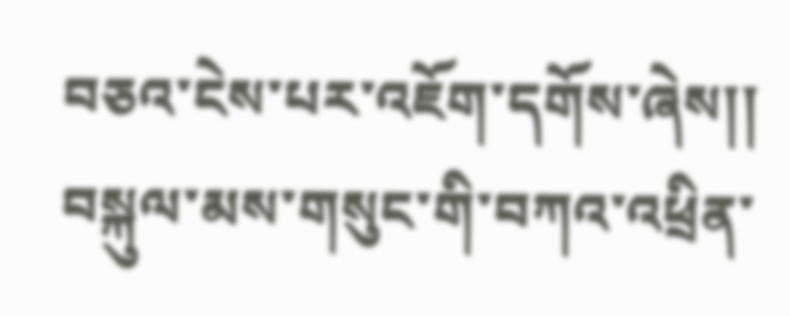བཅའ་ངེས་པར་འཇོག་དགོས་ཞེས།།
བསྐུལ་མས་གསུང་གི་བཀའ་འཕྲིན་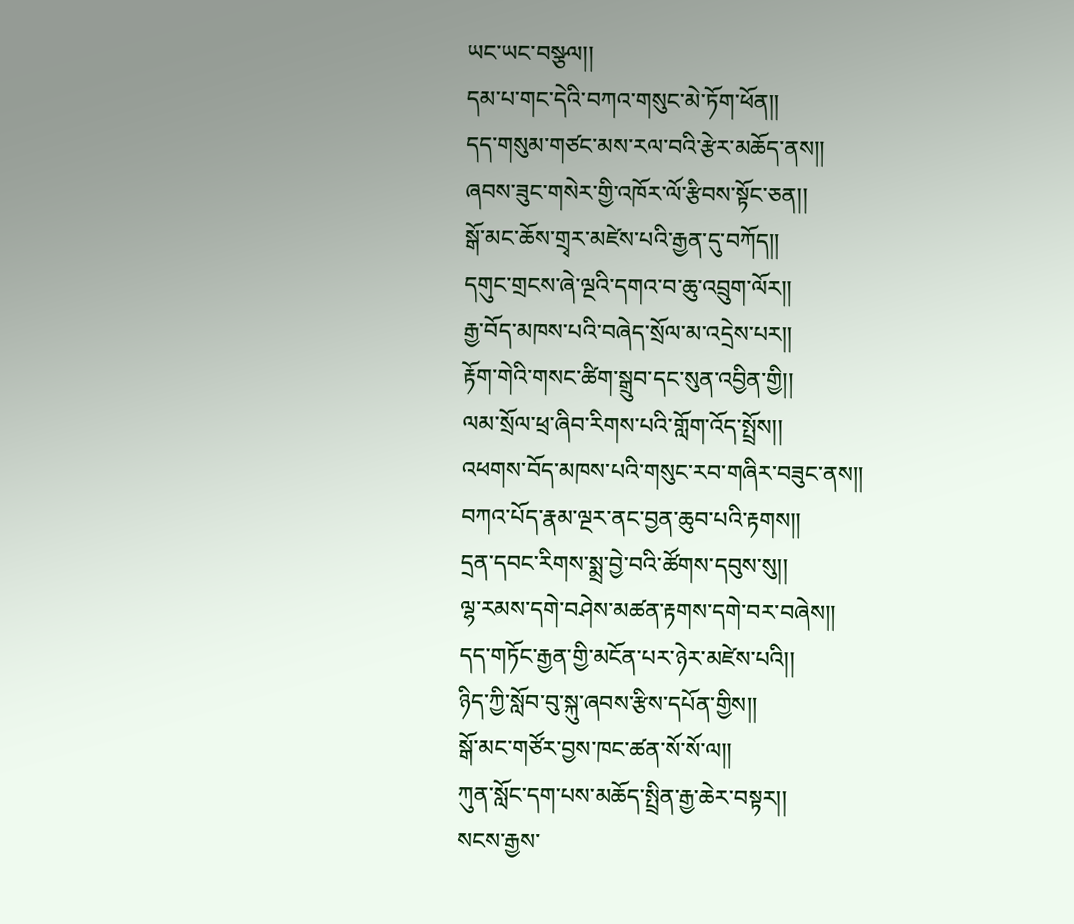ཡང་ཡང་བསྩལ།།
དམ་པ་གང་དེའི་བཀའ་གསུང་མེ་ཏོག་ཕོན།།
དད་གསུམ་གཙང་མས་རལ་བའི་རྩེར་མཆོད་ནས།།
ཞབས་ཟུང་གསེར་གྱི་འཁོར་ལོ་རྩིབས་སྟོང་ཅན།།
སྒོ་མང་ཆོས་གྲྭར་མཛེས་པའི་རྒྱན་དུ་བཀོད།།
དགུང་གྲངས་ཞེ་ལྔའི་དགའ་བ་ཆུ་འབྲུག་ལོར།།
རྒྱ་བོད་མཁས་པའི་བཞེད་སྲོལ་མ་འདྲེས་པར།།
རྟོག་གེའི་གསང་ཚིག་སྒྲུབ་དང་སུན་འབྱིན་གྱི།།
ལམ་སྲོལ་ཕྲ་ཞིབ་རིགས་པའི་གློག་འོད་སྤྲོས།།
འཕགས་བོད་མཁས་པའི་གསུང་རབ་གཞིར་བཟུང་ནས།།
བཀའ་པོད་རྣམ་ལྔར་ནང་བྱན་ཆུབ་པའི་རྟགས།།
དྲན་དབང་རིགས་སྨྲ་བྱེ་བའི་ཚོགས་དབུས་སུ།།
ལྷ་རམས་དགེ་བཤེས་མཚན་རྟགས་དགེ་བར་བཞེས།།
དད་གཏོང་རྒྱན་གྱི་མངོན་པར་ཉེར་མཛེས་པའི།།
ཉིད་ཀྱི་སློབ་བུ་སྐུ་ཞབས་རྩིས་དཔོན་གྱིས།།
སྒོ་མང་གཙོར་བྱས་ཁང་ཚན་སོ་སོ་ལ།།
ཀུན་སློང་དག་པས་མཆོད་སྤྲིན་རྒྱ་ཆེར་བསྟར།།
སངས་རྒྱས་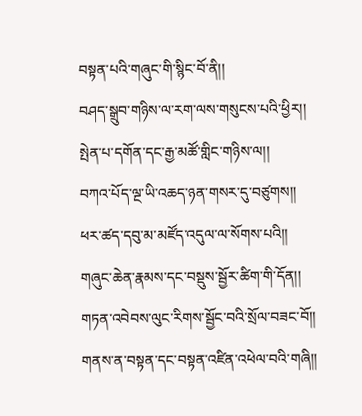བསྟན་པའི་གཞུང་གི་སྙིང་བོ་ནི།།
བཤད་སྒྲུབ་གཉིས་ལ་རག་ལས་གསུངས་པའི་ཕྱིར།།
སྤེན་པ་དགོན་དང་རྒྱ་མཚོ་གླིང་གཉིས་ལ།།
བཀའ་པོད་ལྔ་ཡི་འཆད་ཉན་གསར་དུ་བཙུགས།།
ཕར་ཚད་དབུ་མ་མཛོད་འདུལ་ལ་སོགས་པའི།།
གཞུང་ཆེན་རྣམས་དང་བསྡུས་སྦྱོར་ཚིག་གི་དོན།།
གཏན་འབེབས་ལུང་རིགས་སྦྱོང་བའི་སྲོལ་བཟང་བོ།།
གནས་ན་བསྟན་དང་བསྟན་འཛིན་འཕེལ་བའི་གཞི།།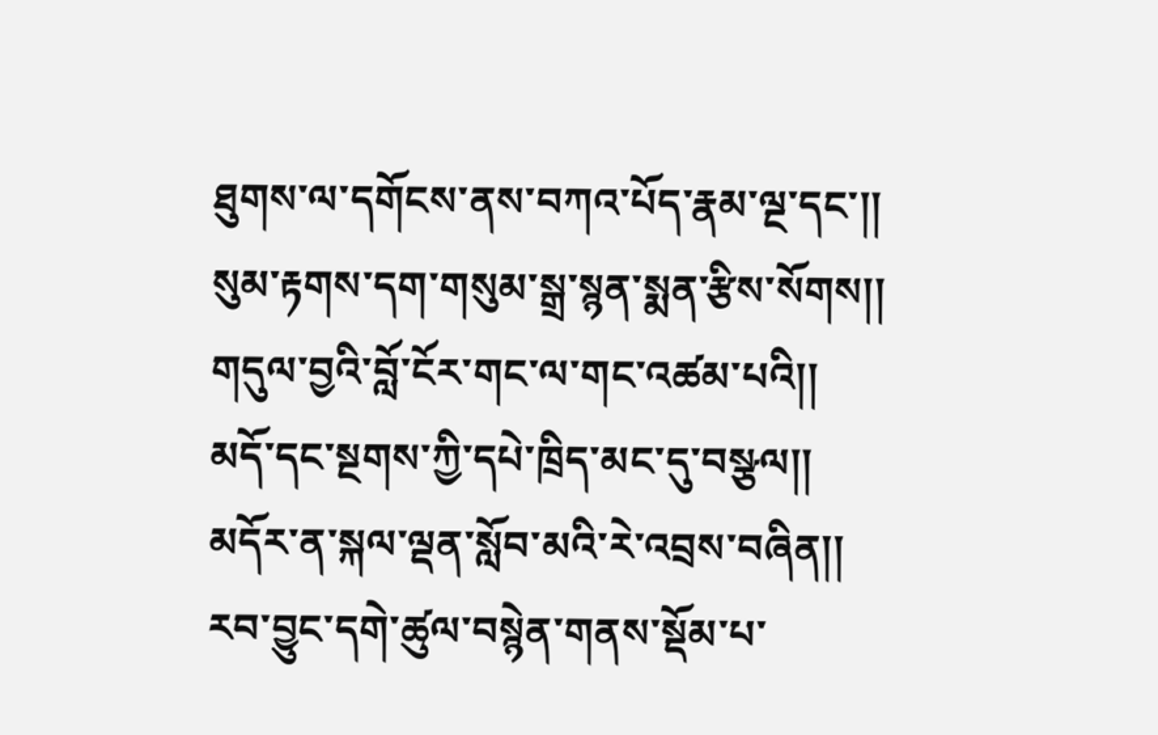ཐུགས་ལ་དགོངས་ནས་བཀའ་པོད་རྣམ་ལྔ་དང་།།
སུམ་རྟགས་དག་གསུམ་སྒྲ་སྙན་སྨན་རྩིས་སོགས།།
གདུལ་བྱའི་བློ་ངོར་གང་ལ་གང་འཚམ་པའི།།
མདོ་དང་སྔགས་ཀྱི་དཔེ་ཁྲིད་མང་དུ་བསྩལ།།
མདོར་ན་སྐལ་ལྡན་སློབ་མའི་རེ་འབྲས་བཞིན།།
རབ་བྱུང་དགེ་ཚུལ་བསྙེན་གནས་སྡོམ་པ་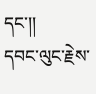དང་།།
དབང་ལུང་རྗེས་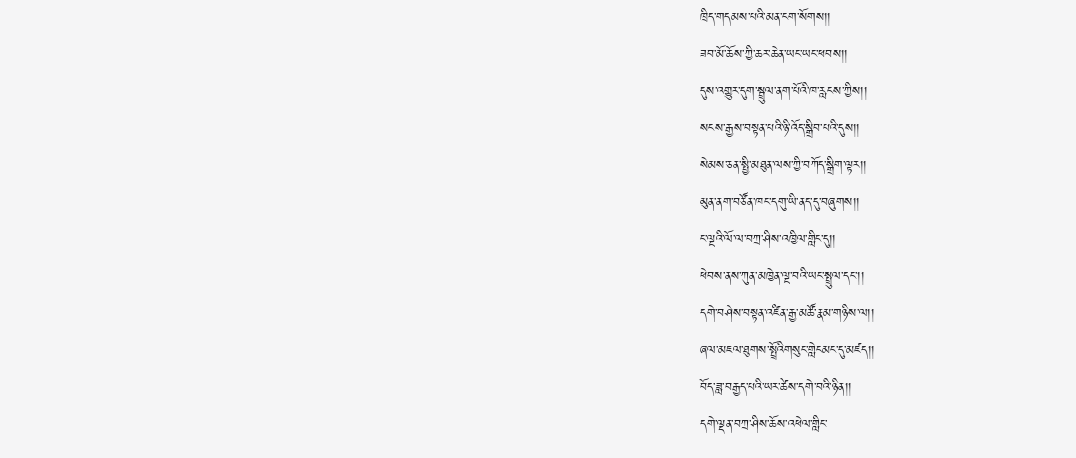ཁྲིད་གདམས་པའི་མན་ངག་སོགས།།
ཟབ་མོ་ཆོས་ཀྱི་ཆར་ཆེན་ཡང་ཡང་ཕབས།།
དུས་འགྱུར་དུག་སྦྲུལ་ནག་པོའི་ཁ་རླངས་ཀྱིས།།
སངས་རྒྱས་བསྟན་པའི་ཉི་འོད་སྒྲིབ་པའི་དུས།།
སེམས་ཅན་སྤྱི་མཐུན་ལས་ཀྱི་བཀོད་སྒྲིག་ལྟར།།
མུན་ནག་བཙོན་ཁང་དགུ་ཡི་ནད་དུ་བཞུགས།།
ང་ལྔའི་ལོ་ལ་བཀྲ་ཤིས་འཁྱིལ་གླིང་དུ།།
ཕེབས་ནས་ཀུན་མཁྱེན་ལྔ་བའི་ཡང་སྤྲུལ་དང་།།
དགེ་བཤེས་བསྟན་འཛིན་རྒྱ་མཚོ་རྣམ་གཉིས་ལ།།
ཞལ་མཇལ་ཐུགས་སྤྲོའིགསུང་གླེངམང་དུ་མཛད།།
བོད་ཟླ་བརྒྱད་པའི་ཡར་ཚེས་དགེ་བའི་ཉིན།།
དགེ་ལྡན་བཀྲ་ཤིས་ཆོས་འཕེལ་གླིང་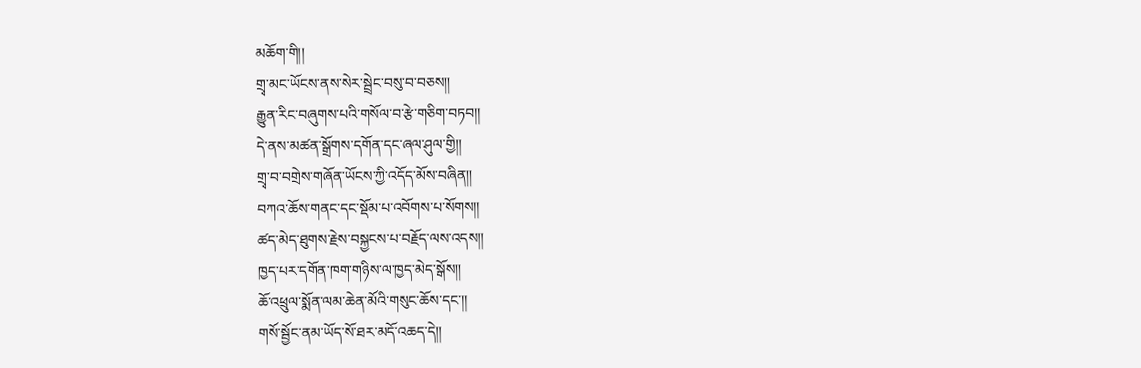མཆོག་གི།།
གྲྭ་མང་ཡོངས་ནས་སེར་སྦྲེང་བསུ་བ་བཅས།།
རྒྱུན་རིང་བཞུགས་པའི་གསོལ་བ་རྩེ་གཅིག་བཏབ།།
དེ་ནས་མཚན་སྒྲོགས་དགོན་དང་ཞལ་ཤུལ་གྱི།།
གྲྭ་བ་བགྲེས་གཞོན་ཡོངས་ཀྱི་འདོད་མོས་བཞིན།།
བཀའ་ཆོས་གནང་དང་སྡོམ་པ་འབོགས་པ་སོགས།།
ཚད་མེད་ཐུགས་རྗེས་བསྐྱངས་པ་བརྗོད་ལས་འདས།།
ཁྱད་པར་དགོན་ཁག་གཉིས་ལ་ཁྱད་མེད་སྒོས།།
ཆོ་འཕྲུལ་སྨོན་ལམ་ཆེན་མོའི་གསུང་ཆོས་དང་།།
གསོ་སྦྱོང་ནམ་ཡོད་སོ་ཐར་མདོ་འཆད་དེ།།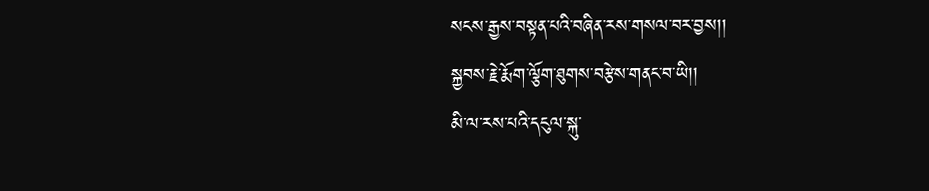སངས་རྒྱས་བསྟན་པའི་བཞིན་རས་གསལ་བར་བྱས།།
སྐྱབས་རྗེ་རྨོག་ལྕོག་ཐུགས་བརྩེས་གནང་བ་ཡི།།
མི་ལ་རས་པའི་དངུལ་སྐུ་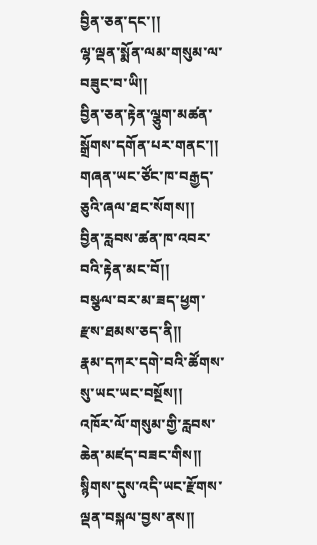བྱིན་ཅན་དང་།།
ལྷ་ལྡན་སྨོན་ལམ་གསུམ་ལ་བཟུང་བ་ཡི།།
བྱིན་ཅན་རྟེན་ལྕུག་མཚན་སྒྲོགས་དགོན་པར་གནང་།།
གཞན་ཡང་ཙོང་ཁ་བརྒྱད་ཅུའི་ཞལ་ཐང་སོགས།།
བྱིན་རླབས་ཚན་ཁ་འབར་བའི་རྟེན་མང་བོ།།
བསྩལ་བར་མ་ཟད་ཕྱག་རྫས་ཐམས་ཅད་ནི།།
རྣམ་དཀར་དགེ་བའི་ཚོགས་སུ་ཡང་ཡང་བསྔོས།།
འཁོར་ལོ་གསུམ་གྱི་རླབས་ཆེན་མཛད་བཟང་གིས།།
སྙིགས་དུས་འདི་ཡང་རྫོགས་ལྡན་བསྐལ་བྱས་ནས།།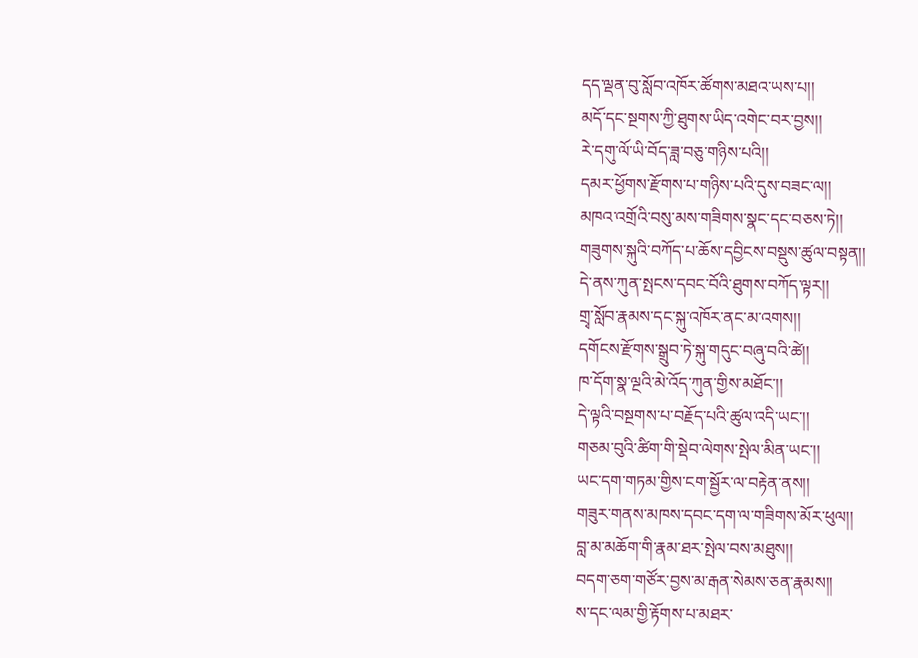དད་ལྡན་བུ་སློབ་འཁོར་ཚོགས་མཐའ་ཡས་པ།།
མདོ་དང་སྔགས་ཀྱི་ཐུགས་ཡིད་འགེང་བར་བྱས།།
རེ་དགུ་ལོ་ཡི་བོད་ཟླ་བཅུ་གཉིས་པའི།།
དམར་ཕྱོགས་རྫོགས་པ་གཉིས་པའི་དུས་བཟང་ལ།།
མཁའ་འགྲོའི་བསུ་མས་གཟིགས་སྣང་དང་བཅས་ཏེ།།
གཟུགས་སྐུའི་བཀོད་པ་ཆོས་དབྱིངས་བསྡུས་ཚུལ་བསྟན།།
དེ་ནས་ཀུན་སྤངས་དབང་བོའི་ཐུགས་བཀོད་ལྟར།།
གྲྭ་སློབ་རྣམས་དང་སྐུ་འཁོར་ནང་མ་འགས།།
དགོངས་རྫོགས་སྒྲུབ་ཏེ་སྐུ་གདུང་བཞུ་བའི་ཚེ།།
ཁ་དོག་སྣ་ལྔའི་མེ་འོད་ཀུན་གྱིས་མཐོང་།།
དེ་ལྟའི་བསྔགས་པ་བརྗོད་པའི་ཚུལ་འདི་ཡང་།།
གཅམ་བུའི་ཚིག་གི་སྡེབ་ལེགས་སྤེལ་མིན་ཡང་།།
ཡང་དག་གཏམ་གྱིས་ངག་སྦྱོར་ལ་བརྟེན་ནས།།
གཟུར་གནས་མཁས་དབང་དག་ལ་གཟིགས་མོར་ཕུལ།།
བླ་མ་མཆོག་གི་རྣམ་ཐར་སྤེལ་བས་མཐུས།།
བདག་ཅག་གཙོར་བྱས་མ་རྒན་སེམས་ཅན་རྣམས།།
ས་དང་ལམ་གྱི་རྟོགས་པ་མཐར་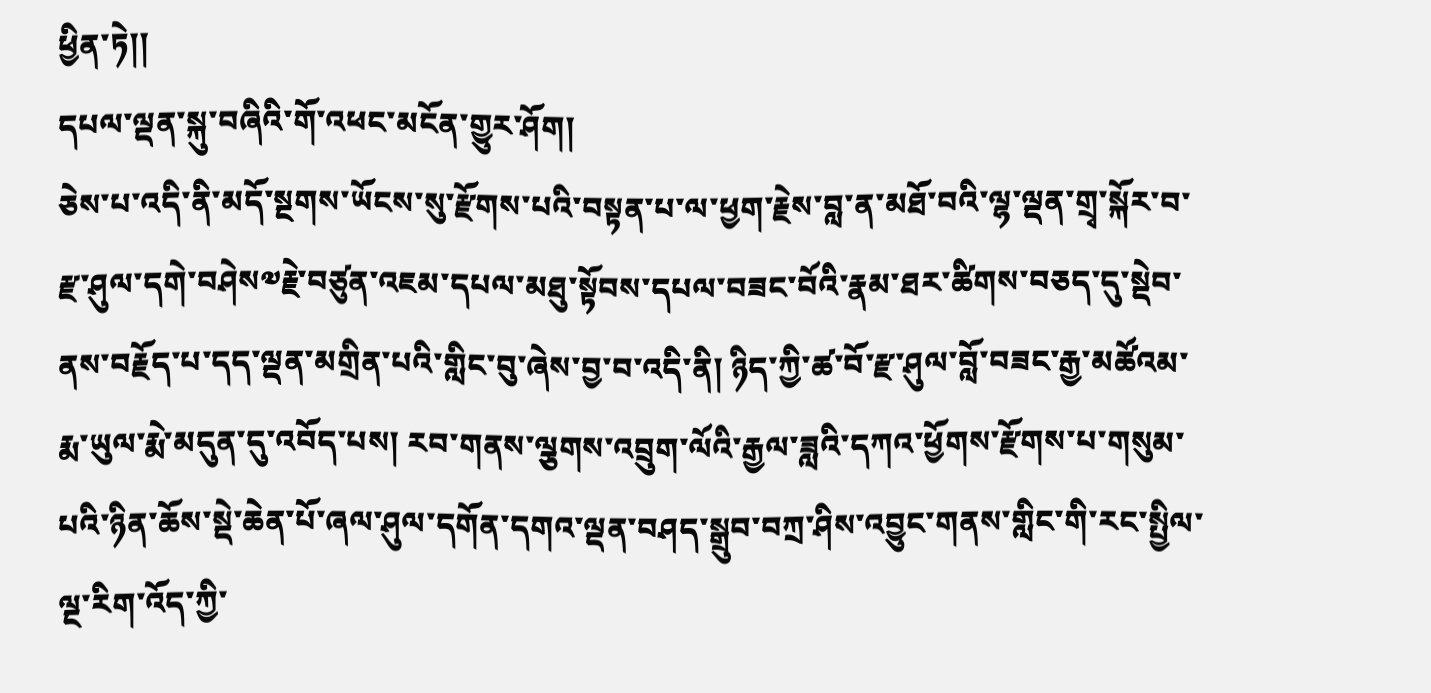ཕྱིན་ཏེ།།
དཔལ་ལྡན་སྐུ་བཞིའི་གོ་འཕང་མངོན་གྱུར་ཤོག།
ཅེས་པ་འདི་ནི་མདོ་སྔགས་ཡོངས་སུ་རྫོགས་པའི་བསྟན་པ་ལ་ཕྱག་རྗེས་བླ་ན་མཐོ་བའི་ལྷ་ལྡན་གྲྭ་སྐོར་བ་རྫ་ཤུལ་དགེ་བཤེས༧རྗེ་བཙུན་འཇམ་དཔལ་མཐུ་སྟོབས་དཔལ་བཟང་བོའི་རྣམ་ཐར་ཚིགས་བཅད་དུ་སྡེབ་ནས་བརྗོད་པ་དད་ལྡན་མགྲིན་པའི་གླིང་བུ་ཞེས་བྱ་བ་འདི་ནི། ཉིད་ཀྱི་ཚ་བོ་རྫ་ཤུལ་བློ་བཟང་རྒྱ་མཚོའམ་རྨ་ཡུལ་རྨེ་མདུན་དུ་འབོད་པས། རབ་གནས་ལྕགས་འབྲུག་ལོའི་རྒྱལ་ཟླའི་དཀའ་ཕྱོགས་རྫོགས་པ་གསུམ་པའི་ཉིན་ཆོས་སྡེ་ཆེན་པོ་ཞལ་ཤུལ་དགོན་དགའ་ལྡན་བཤད་སྒྲུབ་བཀྲ་ཤིས་འབྱུང་གནས་གླིང་གི་རང་སྤྱིལ་ལྔ་རིག་འོད་ཀྱི་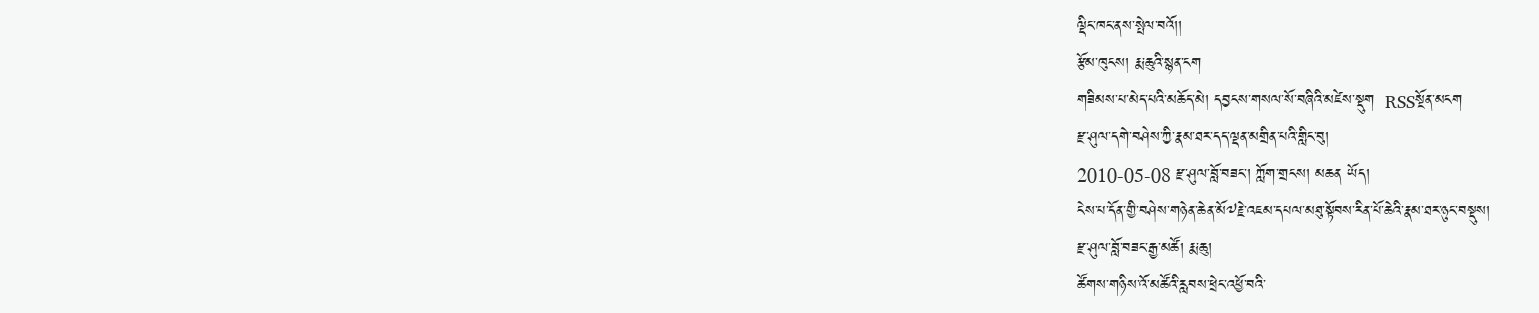ལྡིང་ཁང་ནས་སྤེལ་བའོ།།
རྩོམ་ཁུངས། རྨ་ཆུའི་སྙན་ངག
གཟིམས་པ་མེད་པའི་མཆོད་མེ། དབྱངས་གསལ་སོ་བཞིའི་མཛེས་སྡུག  RSSསྔོན་མངག
རྫ་ཤུལ་དགེ་བཤེས་ཀྱི་རྣམ་ཐར་དད་ལྡན་མགྲིན་པའི་གླིང་བུ།
2010-05-08 རྫ་ཤུལ་བློ་བཟང་། ཀློག་གྲངས། མཆན ཡོད།
ངེས་པ་དོན་གྱི་བཤེས་གཉེན་ཆེན་མོ༧རྗེ་འཇམ་དཔལ་མཐུ་སྟོབས་རིན་པོ་ཆེའི་རྣམ་ཐར་ཉུང་བསྡུས།
རྫ་ཤུལ་བློ་བཟང་རྒྱ་མཚོ། རྨ་ཆུ།
ཚོགས་གཉིས་འོ་མཚོའི་རླབས་ཕྲེང་འཕྱོ་བའི་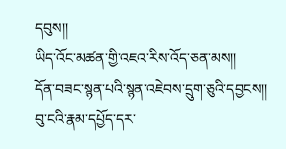དབུས།།
ཡིད་འོང་མཚན་གྱི་འཇའ་རིས་འོད་ཅན་མས།།
དོན་བཟང་སྙན་པའི་སྙན་འཇེབས་དྲུག་ཅུའི་དབྱངས།།
བུ་ངའི་རྣམ་དཔྱོད་དར་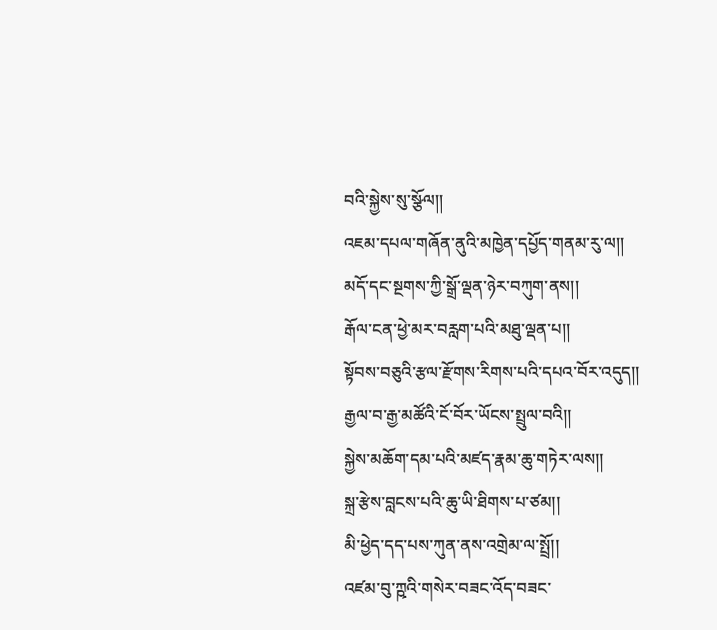བའི་སྐྱེས་སུ་སྩོལ།།
འཇམ་དཔལ་གཞོན་ནུའི་མཁྱེན་དཔྱོད་གནམ་རུ་ལ།།
མདོ་དང་སྔགས་ཀྱི་སྒྲོ་ལྡན་ཉེར་བཀུག་ནས།།
རྒོལ་ངན་ཕྱེ་མར་བརླག་པའི་མཐུ་ལྡན་པ།།
སྟོབས་བཅུའི་རྩལ་རྫོགས་རིགས་པའི་དཔའ་བོར་འདུད།།
རྒྱལ་བ་རྒྱ་མཚོའི་ངོ་བོར་ཡོངས་སྤྲུལ་བའི།།
སྐྱེས་མཆོག་དམ་པའི་མཛད་རྣམ་ཆུ་གཏེར་ལས།།
སྐྲ་རྩེས་བླངས་པའི་ཆུ་ཡི་ཐིགས་པ་ཙམ།།
མི་ཕྱེད་དད་པས་ཀུན་ནས་འགྲེམ་ལ་སྤྲོ།།
འཛམ་བུ་ཀྵའི་གསེར་བཟང་འོད་བཟང་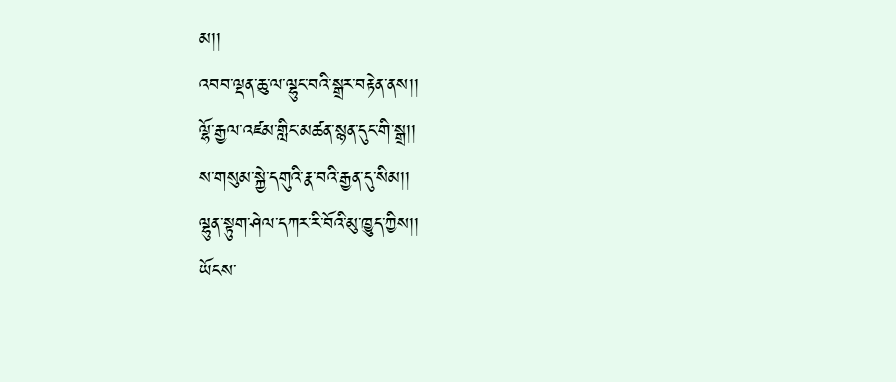མ།།
འབབ་ལྡན་ཆུ་ལ་ལྷུང་བའི་སྒྲར་བརྟེན་ནས།།
ལྷོ་རྒྱལ་འཛམ་གླིང་མཚན་སྙན་དུང་གི་སྒྲ།།
ས་གསུམ་སྐྱེ་དགུའི་རྣ་བའི་རྒྱན་དུ་སིམ།།
ལྷུན་སྟུག་ཤེལ་དཀར་རི་བོའི་མུ་ཁྱུད་ཀྱིས།།
ཡོངས་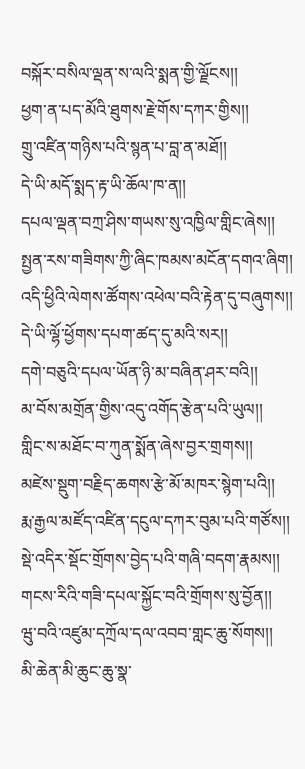བསྐོར་བསིལ་ལྡན་ས་ལའི་སྨན་གྱི་ལྗོངས།།
ཕྱག་ན་པད་མོའི་ཐུགས་རྗེ་གོས་དཀར་གྱིས།།
གྲུ་འཛིན་གཉིས་པའི་སྙན་པ་བླ་ན་མཐོ།།
དེ་ཡི་མདོ་སྨད་རྟ་ཡི་ཆོལ་ཁ་ན།།
དཔལ་ལྡན་བཀྲ་ཤིས་གཡས་སུ་འཁྱིལ་གླིང་ཞེས།།
སྤྱན་རས་གཟིགས་ཀྱི་ཞིང་ཁམས་མངོན་དགའ་ཞིག།
འདི་ཕྱིའི་ལེགས་ཚོགས་འཕེལ་བའི་རྟེན་དུ་བཞུགས།།
དེ་ཡི་ལྷོ་ཕྱོགས་དཔག་ཚད་དུ་མའི་སར།།
དགེ་བཅུའི་དཔལ་ཡོན་ཉི་མ་བཞིན་ཤར་བའི།།
མ་བོས་མགྲོན་གྱིས་འདུ་འགོད་རྩེན་པའི་ཡུལ།།
གླིང་ས་མཐོང་བ་ཀུན་སྨོན་ཞེས་བྱར་གྲགས།།
མཛེས་སྡུག་བརྗིད་ཆགས་རྩེ་མོ་མཁར་སྙེག་པའི།།
རྨ་རྒྱལ་མཛོད་འཛིན་དངུལ་དཀར་བུམ་པའི་གཙོས།།
སྡེ་འདིར་སྡོང་གྲོགས་བྱེད་པའི་གཞི་བདག་རྣམས།།
གངས་རིའི་གཟི་དཔལ་སྐྱོང་བའི་གྲོགས་སུ་བྱོན།།
ཝུ་བའི་འཛུམ་དཀྲོལ་དལ་འབབ་གླང་ཆུ་སོགས།།
མི་ཆེན་མི་ཆུང་ཆུ་སྣ་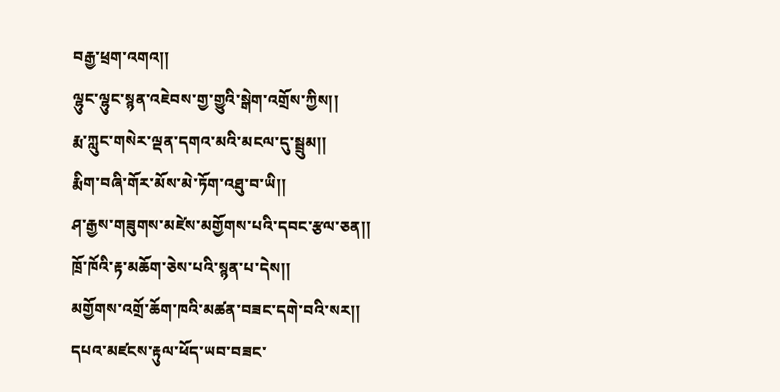བརྒྱ་ཕྲག་འགའ།།
ལྷུང་ལྷུང་སྙན་འཇེབས་གྱ་གྱུའི་སྒེག་འགྲོས་ཀྱིས།།
རྨ་ཀླུང་གསེར་ལྡན་དགའ་མའི་མངལ་དུ་སྦྲུམ།།
རྨིག་བཞི་གོར་མོས་མེ་ཏོག་འཐུ་བ་ཡི།།
ཤ་རྒྱས་གཟུགས་མཛེས་མགྱོགས་པའི་དབང་རྩལ་ཅན།།
ཁྲོ་ཁོའི་རྟ་མཆོག་ཅེས་པའི་སྙན་པ་དེས།།
མགྱོགས་འགྲོ་ཆོག་ཁའི་མཚན་བཟང་དགེ་བའི་སར།།
དཔའ་མཛངས་རྟུལ་ཕོད་ཡབ་བཟང་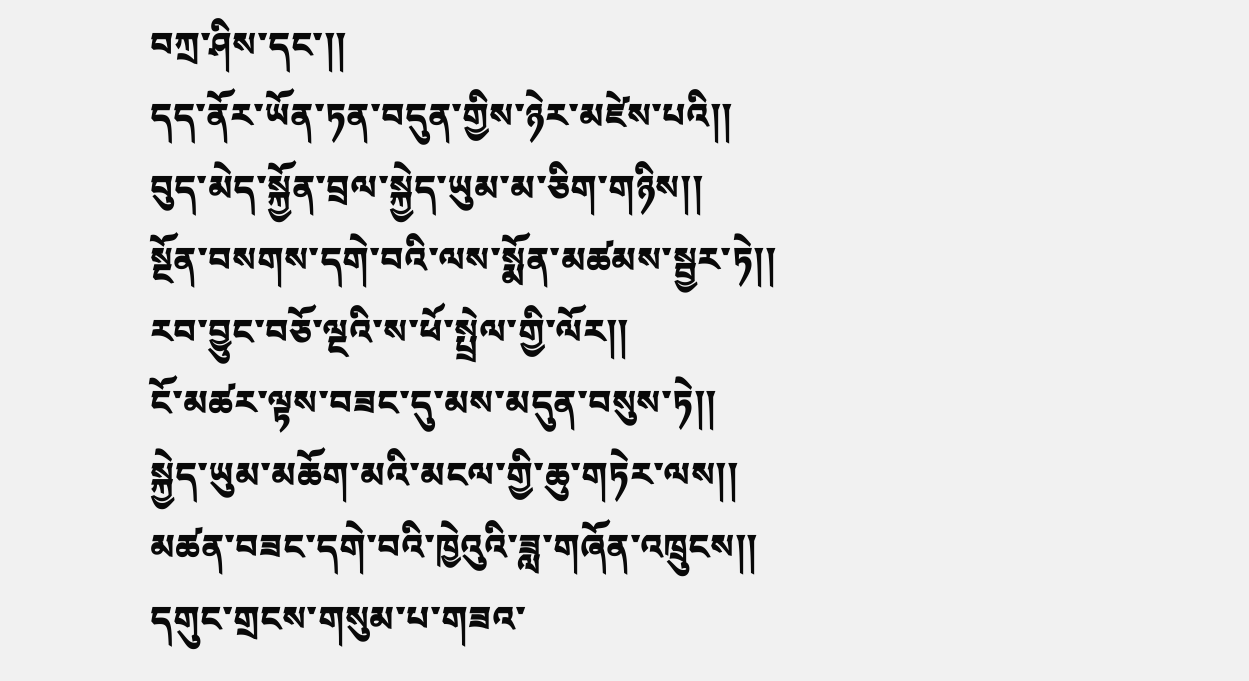བཀྲ་ཤིས་དང་།།
དད་ནོར་ཡོན་ཏན་བདུན་གྱིས་ཉེར་མཛེས་པའི།།
བུད་མེད་སྐྱོན་བྲལ་སྐྱེད་ཡུམ་མ་ཅིག་གཉིས།།
སྔོན་བསགས་དགེ་བའི་ལས་སྨོན་མཚམས་སྦྱར་ཏེ།།
རབ་བྱུང་བཅོ་ལྔའི་ས་ཕོ་སྤྲེལ་གྱི་ལོར།།
ངོ་མཚར་ལྟས་བཟང་དུ་མས་མདུན་བསུས་ཏེ།།
སྐྱེད་ཡུམ་མཆོག་མའི་མངལ་གྱི་ཆུ་གཏེར་ལས།།
མཚན་བཟང་དགེ་བའི་ཁྱེའུའི་ཟླ་གཞོན་འཁྲུངས།།
དགུང་གྲངས་གསུམ་པ་གཟའ་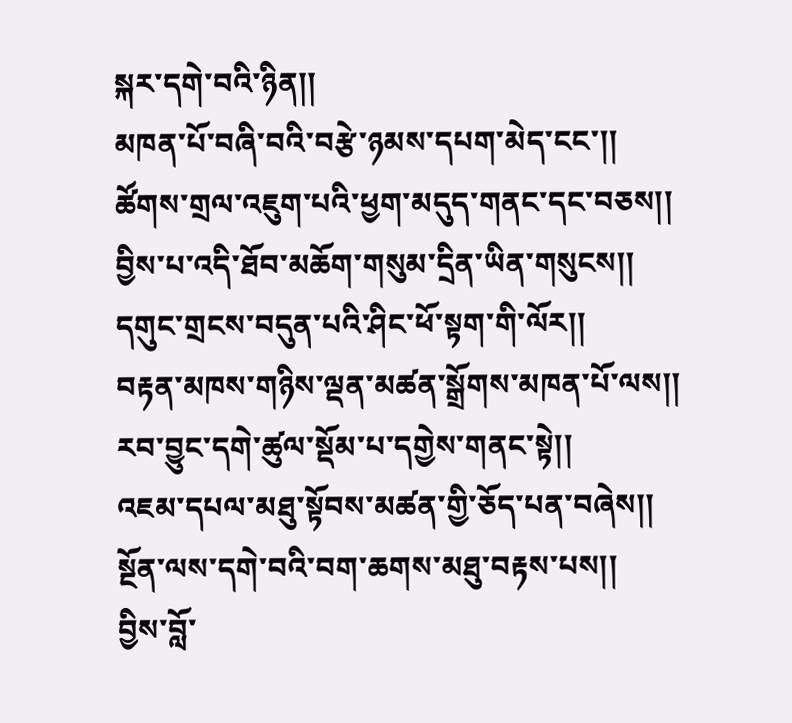སྐར་དགེ་བའི་ཉིན།།
མཁན་པོ་བཞི་བའི་བརྩེ་ཉམས་དཔག་མེད་ངང་།།
ཚོགས་གྲལ་འཇུག་པའི་ཕྱག་མདུད་གནང་དང་བཅས།།
བྱིས་པ་འདི་ཐོབ་མཆོག་གསུམ་དྲིན་ཡིན་གསུངས།།
དགུང་གྲངས་བདུན་པའི་ཤིང་ཕོ་སྟག་གི་ལོར།།
བརྟན་མཁས་གཉིས་ལྡན་མཚན་སྒྲོགས་མཁན་པོ་ལས།།
རབ་བྱུང་དགེ་ཚུལ་སྡོམ་པ་དགྱེས་གནང་སྟེ།།
འཇམ་དཔལ་མཐུ་སྟོབས་མཚན་གྱི་ཅོད་པན་བཞེས།།
སྔོན་ལས་དགེ་བའི་བག་ཆགས་མཐུ་བརྟས་པས།།
བྱིས་བློ་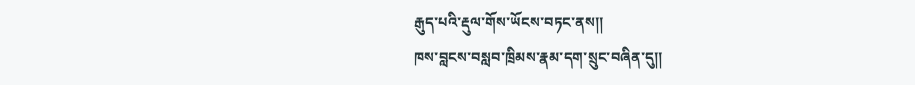རྒུད་པའི་རྡུལ་གོས་ཡོངས་བཏང་ནས།།
ཁས་བླངས་བསླབ་ཁྲིམས་རྣམ་དག་སྲུང་བཞིན་དུ།།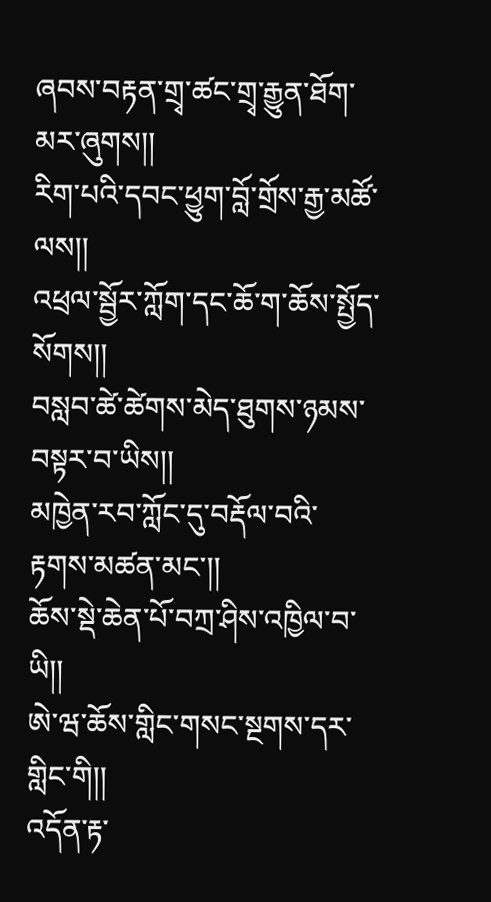ཞབས་བརྟན་གྲྭ་ཚང་གྲྭ་རྒྱུན་ཐོག་མར་ཞུགས།།
རིག་པའི་དབང་ཕྱུག་བློ་གྲོས་རྒྱ་མཚོ་ལས།།
འཕྲལ་སྦྱོར་ཀློག་དང་ཆོ་ག་ཆོས་སྤྱོད་སོགས།།
བསླབ་ཚེ་ཚེགས་མེད་ཐུགས་ཉམས་བསྟར་བ་ཡིས།།
མཁྱེན་རབ་ཀློང་དུ་བརྡོལ་བའི་རྟགས་མཚན་མང་།།
ཆོས་སྡེ་ཆེན་པོ་བཀྲ་ཤིས་འཁྱིལ་བ་ཡི།།
ཨེ་ཝ་ཆོས་གླིང་གསང་སྔགས་དར་གླིང་གི།།
འདོན་རྟ་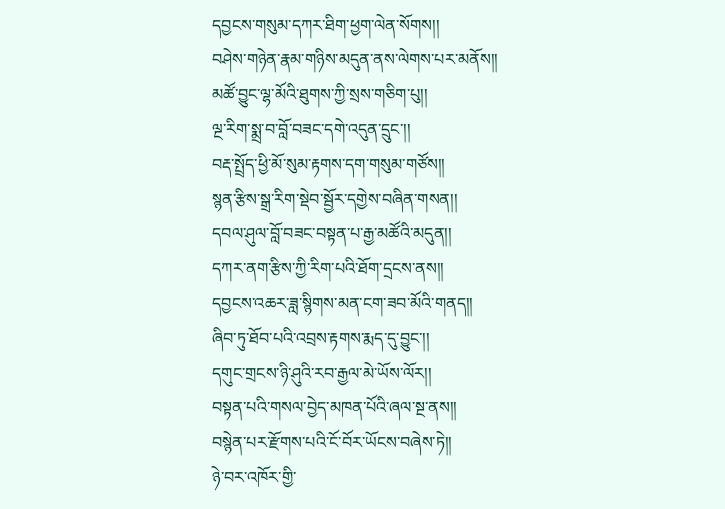དབྱངས་གསུམ་དཀར་ཐིག་ཕྱག་ལེན་སོགས།།
བཤེས་གཉེན་རྣམ་གཉིས་མདུན་ནས་ལེགས་པར་མནོས།།
མཚོ་བྱུང་ལྷ་མོའི་ཐུགས་ཀྱི་སྲས་གཅིག་པུ།།
ལྔ་རིག་སྨྲ་བ་བློ་བཟང་དགེ་འདུན་དྲུང་།།
བརྡ་སྤྲོད་ཕྱི་མོ་སུམ་རྟགས་དག་གསུམ་གཙོས།།
སྙན་རྩིས་སྒྲ་རིག་སྡེབ་སྦྱོར་དགྱེས་བཞིན་གསན།།
དབལ་ཤུལ་བློ་བཟང་བསྟན་པ་རྒྱ་མཚོའི་མདུན།།
དཀར་ནག་རྩིས་ཀྱི་རིག་པའི་ཐོག་དྲངས་ནས།།
དབྱངས་འཆར་ཟླ་སྙིགས་མན་ངག་ཟབ་མོའི་གནད།།
ཞིབ་ཏུ་ཐོབ་པའི་འབྲས་རྟགས་རྨད་དུ་བྱུང་།།
དགུང་གྲངས་ཉི་ཤུའི་རབ་རྒྱལ་མེ་ཡོས་ལོར།།
བསྟན་པའི་གསལ་བྱེད་མཁན་པོའི་ཞལ་སྔ་ནས།།
བསྙེན་པར་རྫོགས་པའི་ངོ་བོར་ཡོངས་བཞེས་ཏེ།།
ཉེ་བར་འཁོར་གྱི་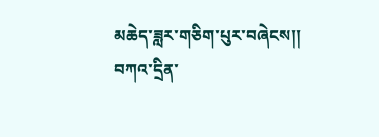མཆེད་ཟླར་གཅིག་པུར་བཞེངས།།
བཀའ་དྲིན་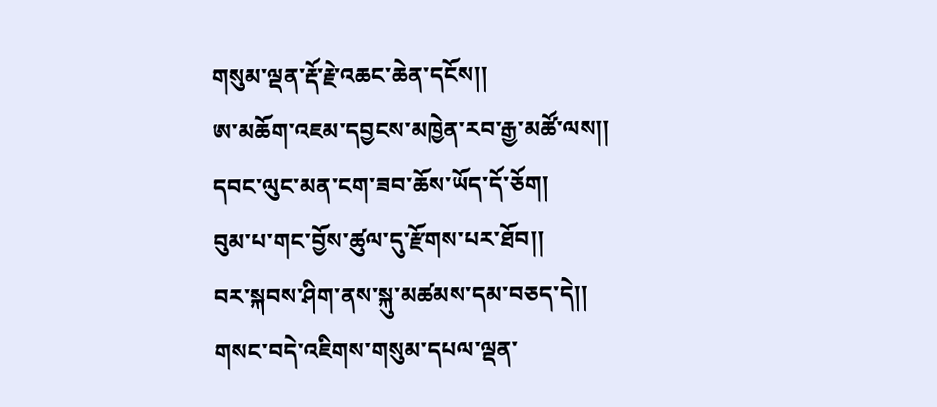གསུམ་ལྡན་རྡོ་རྗེ་འཆང་ཆེན་དངོས།།
ཨ་མཆོག་འཇམ་དབྱངས་མཁྱེན་རབ་རྒྱ་མཚོ་ལས།།
དབང་ལུང་མན་ངག་ཟབ་ཆོས་ཡོད་དོ་ཅོག།
བུམ་པ་གང་བྱོས་ཚུལ་དུ་རྫོགས་པར་ཐོབ།།
བར་སྐབས་ཤིག་ནས་སྐུ་མཚམས་དམ་བཅད་དེ།།
གསང་བདེ་འཇིགས་གསུམ་དཔལ་ལྡན་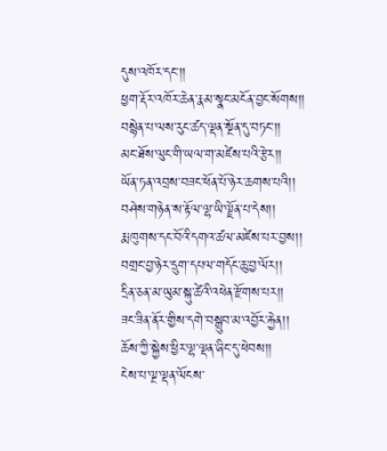དུས་འཁོར་དང་།།
ཕྱག་རྡོར་འཁོར་ཆེན་རྣམ་སྣང་མངོན་བྱང་སོགས།།
བསྙེན་པ་ལས་རུང་ཚད་ལྡན་སྔོན་དུ་བཏང་།།
མང་ཐོས་ལུང་གི་ཡལ་ག་མཛེས་པའི་རྩེར།།
ཡོན་ཏན་འབྲས་བཟང་ཕོན་པོ་ཉེར་ཆགས་པའི།།
བཤེས་གཉེན་ས་རྟོལ་ལྷ་ཡི་ལྗོན་པ་དེས།།
རྨ་ཁུགས་དང་བོའི་དགའ་ཚལ་མཛེས་པར་བྱས།།
བགྲང་བྱ་ཉེར་དྲུག་དཔལ་གདོང་ཆུ་བྱ་ལོར།།
དྲིན་ཅན་མ་ཡུམ་སྐུ་ཚེའི་འཕེན་རྫོགས་པར།།
ཟང་ཟིན་ནོར་གྱིས་དགེ་བསྒྲུབ་མ་འབྱོར་རྐྱེན།།
ཆོས་ཀྱི་སྐྱེས་ཕྱིར་ལྷ་ལྡན་ཞིང་དུ་ཕེབས།།
ངེས་པ་ལྔ་ལྡན་ལོངས་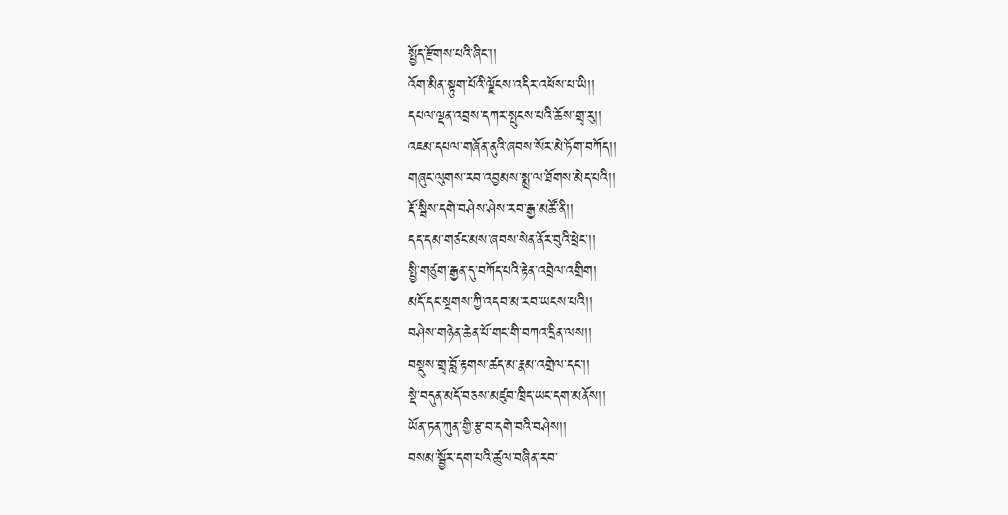སྤྱོད་རྫོགས་པའི་ཞིང་།།
འོག་མིན་སྟུག་པོའི་ལྗོངས་འདིར་འཕོས་པ་ཡི།།
དཔལ་ལྡན་འབྲས་དཀར་སྤུངས་པའི་ཆོས་གྲྭ་རུ།།
འཇམ་དཔལ་གཞོན་ནུའི་ཞབས་སོར་མེ་ཏོག་བཀོད།།
གཞུང་ལུགས་རབ་འབྱམས་སྨྲ་ལ་ཐོགས་མེད་པའི།།
རྡོ་སྦིས་དགེ་བཤེས་ཤེས་རབ་རྒྱ་མཚོ་ནི།།
དད་དམ་གཙང་མས་ཞབས་སེན་ནོར་བུའི་ཕྲེང་།།
སྤྱི་གཙུག་རྒྱན་དུ་བཀོད་པའི་རྟེན་འབྲེལ་འགྲིག།
མདོ་དང་སྔགས་ཀྱི་འདབ་མ་རབ་ཡངས་པའི།།
བཤེས་གཉེན་ཆེན་པོ་གང་གི་བཀའ་དྲིན་ལས།།
བསྡུས་གྲྭ་བློ་རྟགས་ཚད་མ་རྣམ་འགྲེལ་དང་།།
སྡེ་བདུན་མདོ་བཅས་མཛུབ་ཁྲིད་ཡང་དག་མནོས།།
ཡོན་ཏན་ཀུན་གྱི་རྩ་བ་དགེ་བའི་བཤེས།།
བསམ་སྦྱོར་དག་པའི་ཚུལ་བཞིན་རབ་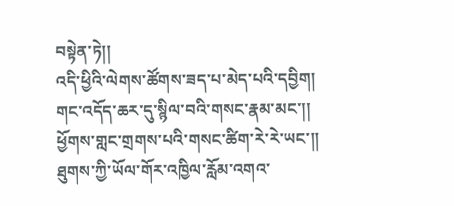བསྟེན་ཏེ།།
འདི་ཕྱིའི་ལེགས་ཚོགས་ཟད་པ་མེད་པའི་དབྱིག།
གང་འདོད་ཆར་དུ་སྙིལ་བའི་གསང་རྣམ་མང་།།
ཕྱོགས་གླང་གྲགས་པའི་གསང་ཚིག་རེ་རེ་ཡང་།།
ཐུགས་ཀྱི་ཡོལ་གོར་འཁྱིལ་རློམ་འགའ་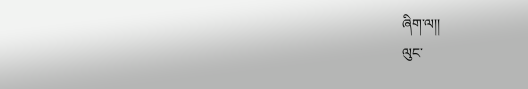ཞིག་ལ།།
ལུང་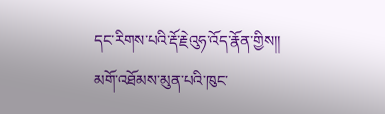དང་རིགས་པའི་རྡོ་རྗེའུཧ་འོད་རྣོན་གྱིས།།
མགོ་འཐོམས་མུན་པའི་ཁུང་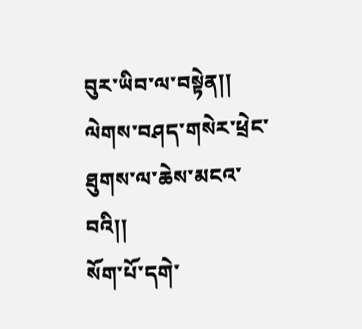བུར་ཡིབ་ལ་བསྟེན།།
ལེགས་བཤད་གསེར་ཕྲེང་ཐུགས་ལ་ཆེས་མངའ་བའི།།
སོག་པོ་དགེ་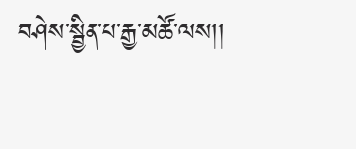བཤེས་སྦྱིན་པ་རྒྱ་མཚོ་ལས།།